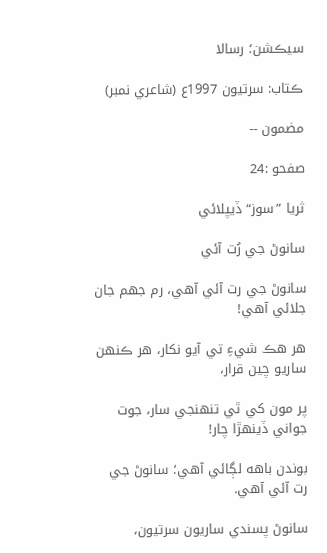سيڪشن؛ رسالا

ڪتاب: سرتيون 1997ع (شاعري نمبر)

مضمون --

صفحو :24

ثريا ”سوز“ ڏيپلائي

سانوڻ جي رُت آئي

سانوڻ جي رت آئي آهي، رم جهم جان جلائي آهي!

هر هڪ شيءِ تي آيو نکار، هر ڪنهن ساريو چين قرار،

پر مون کي ٿي تنهنجي سار، جوت جواني ڏينهڙا چار!

بوندن باهه لڳائي آهي؛ سانوڻ جي رت آئي آهي.

سانوڻ پسندي ساريون سرتيون،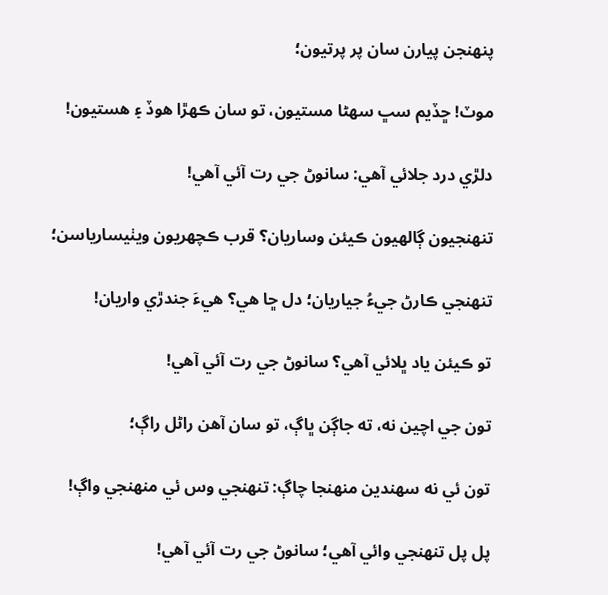پنهنجن پيارن سان پر پرتيون؛

موٽ! ڇڏيم سڀ سهڻا مستيون، تو سان ڪهڙا هوڏ ۽ هستيون!

دلڙي درد جلائي آهي: سانوڻ جي رت آئي آهي!

تنهنجيون ڳالهيون ڪيئن وساريان؟ قرب ڪچهريون ويٺيسارياسن؛

تنهنجي ڪارڻ جيءُ جياريان؛ دل ڇا هي؟ هيءَ جندڙي واريان!

تو ڪيئن ياد ڀلائي آهي؟ سانوڻ جي رت آئي آهي!

تون جي اچين نه، ته جاڳن ڀاڳ، تو سان آهن راڻل راڳ؛

تون ئي نه سهندين منهنجا چاڳ: تنهنجي وس ئي منهنجي واڳ!

پل پل تنهنجي وائي آهي؛ سانوڻ جي رت آئي آهي!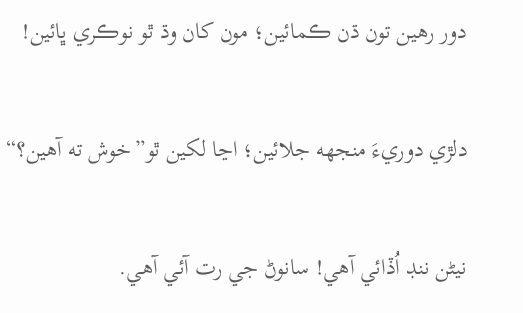دور رهين تون ڌن ڪمائين؛ مون کان وڌ ٿو نوڪري ڀائين!

دلڙي دوريءَ منجهه جلائين؛ اڃا لکين ٿو”خوش ته آهين؟“

نيڻن ننڊ اُڏائي آهي! سانوڻ جي رت آئي آهي.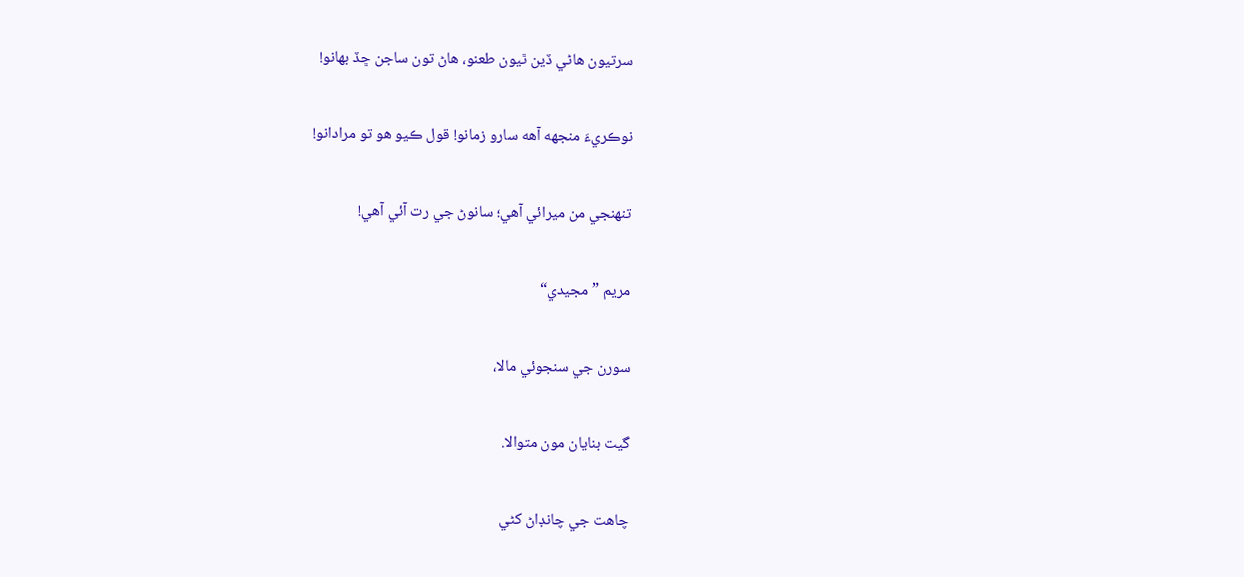سرتيون هاڻي ڏين ٿيون طعنو، هاڻ تون ساجن ڇڏ بهانو!

نوڪريءَ منجهه آهه سارو زمانو! قول ڪيو هو تو مرادانو!

تنهنجي من ميرائي آهي؛ سانوڻ جي رت آئي آهي!

مريم ”مجيدي“

سورن جي سنجوئي مالا،

گيت بنايان مون متوالا.

چاهت جي چانڊاڻ کڻي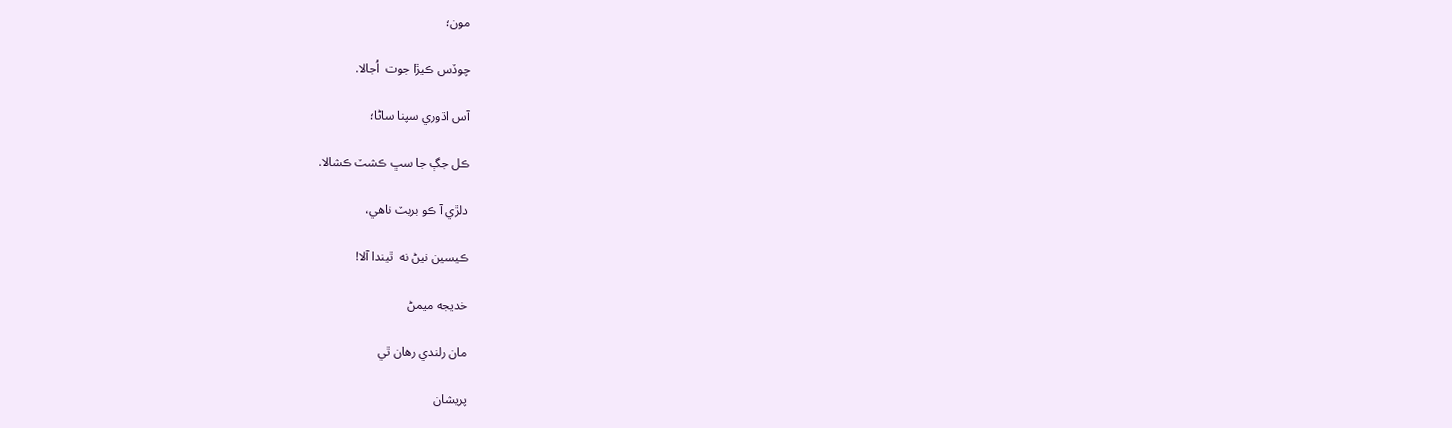مون؛

چوڏس ڪيڙا جوت  اُجالا.

آس اڌوري سپنا ساڻا؛

ڪل جڳ جا سڀ ڪشٽ ڪشالا.

دلڙي آ ڪو بربٽ ناهي،

ڪيسين نيڻ نه  ٿيندا آلا!

خديجه ميمڻ

مان رلندي رهان ٿي

پريشان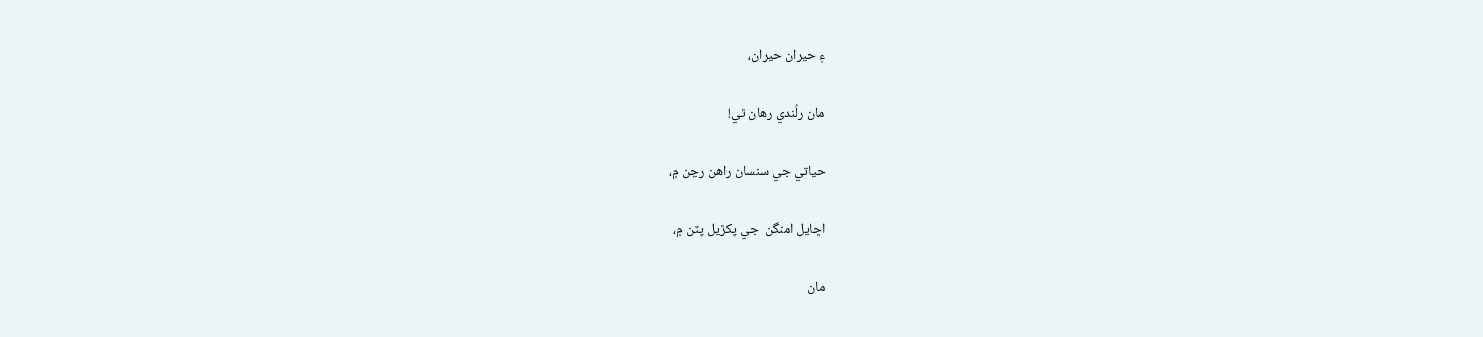۽ حيران حيران،

مان رلُندي رهان ٿي!

حياتي جي سنسان راهن رڃن ۾،

اڇايل امنگن  جي پکڙيل پٽن ۾،

مان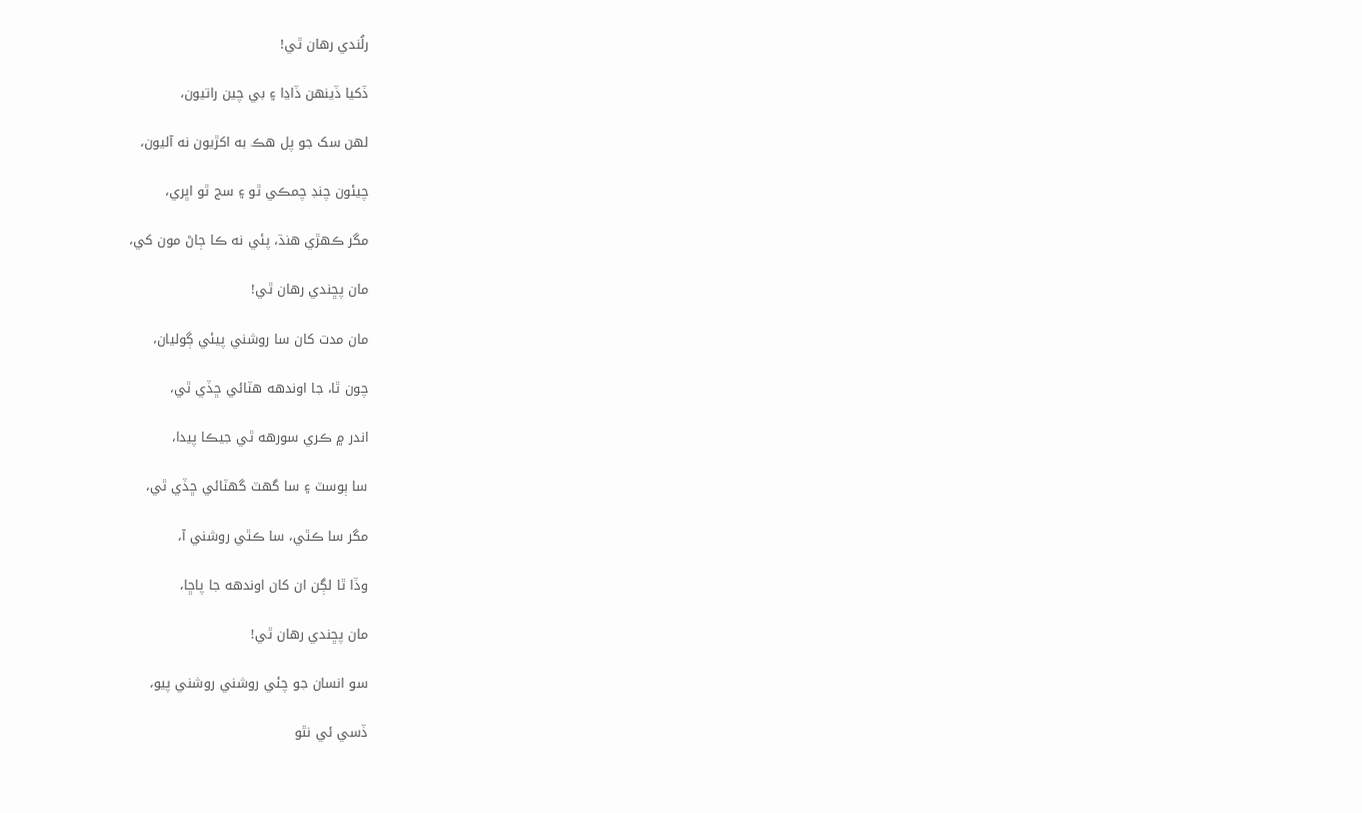رلُندي رهان ٿي!

ڏکيا ڏينهن ڏاڍا ۽ بي چين راتيون،

لهن سک جو پل هڪ به اکڙيون نه آليون،

چيئون چنڊ چمڪي ٿو ۽ سج ٿو اڀري،

مگر ڪهڙي هنڌ، پئي نه ڪا ڄاڻ مون کي،

مان پڇندي رهان ٿي!

مان مدت کان سا روشني پيئي ڳوليان،

چون ٿا، جا اوندهه هٽائي ڇڏي ٿي،

اندر ۾ ڪري سورهه ٿي جيڪا پيدا،

سا ٻوسٽ ۽ سا گهٽ گهٽائي ڇڏي ٿي،

مگر سا ڪٿي، سا ڪٿي روشني آ،

وڏا ٿا لڳن ان کان اوندهه جا پاڇا،

مان پڇندي رهان ٿي!

سو انسان جو چئي روشني روشني پيو،

ڏسي ئي نٿو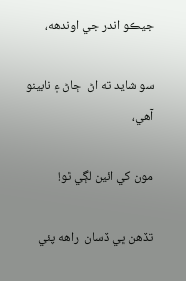جيڪو اندر جي اوندهه،

سو شايد ته اڻ  ڄاڻ ۽ نابينو آهي،

مون کي ائين لڳي ٿو!

تڏهن ڀي ڏسان  راهه پئي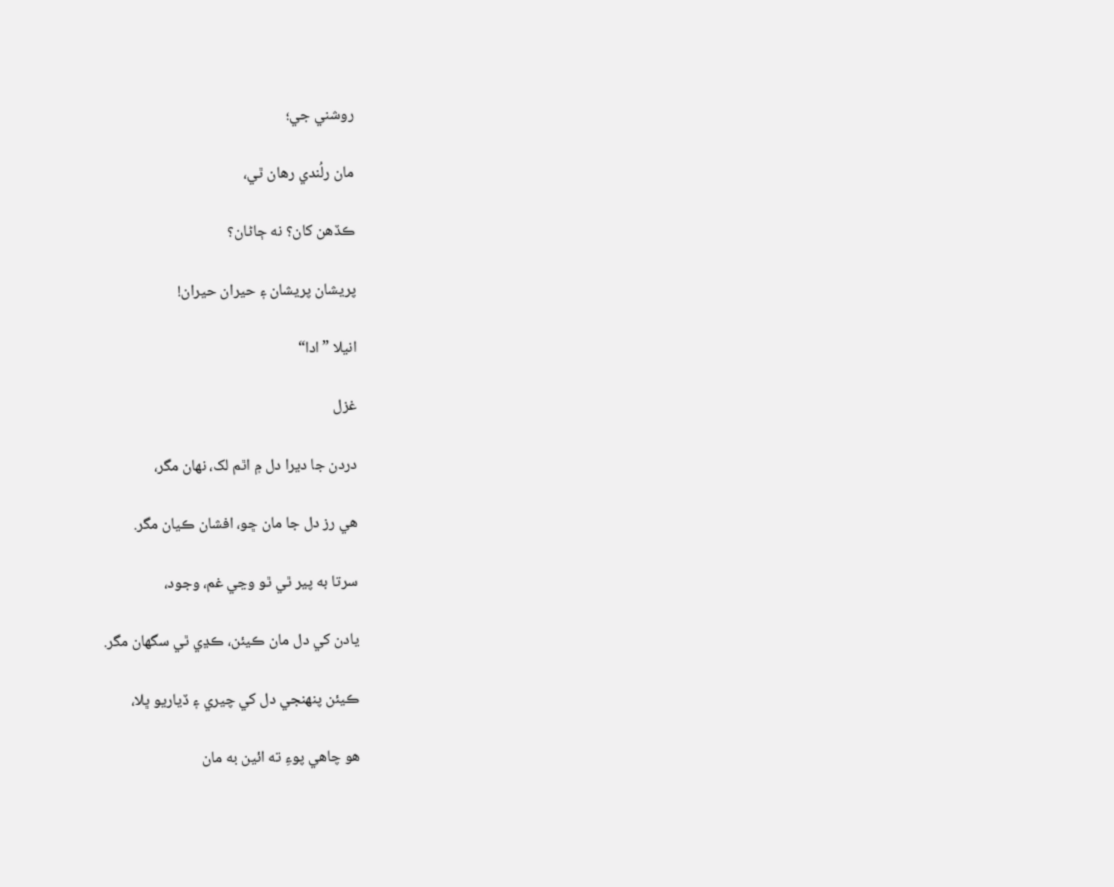روشني جي؛

مان رلُندي رهان ٿي،

ڪڏهن کان؟ نه ڄاڻان؟

پريشان پريشان ۽ حيران حيران!

انيلا ”ادا“

غزل

دردن جا ديرا دل ۾ اٿم لک، نهان مگر،

هي رز دل جا مان ڇو، افشان ڪيان مگر.

سرتا به پير ٿي ٿو وڃي غم، وجود،

يادن کي دل مان ڪيئن، ڪڍي ٿي سگهان مگر.

ڪيئن پنهنجي دل کي چيري ۽ ڏياريو ڀلا،

هو چاهي پوءِ ته ائين به مان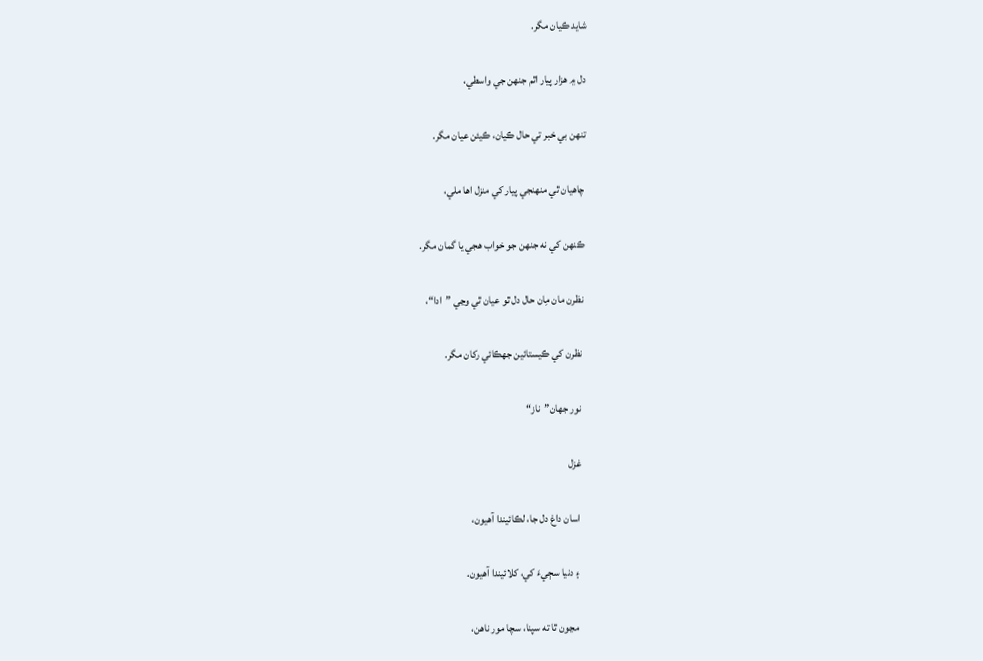شايد ڪيان مگر.

دل ۾ هزار پيار اٿم جنهن جي واسطي،

تنهن بي خبر تي حال ڪيان، ڪيئن عيان مگر.

چاهيان ٿي منهنجي پيار کي منزل اها ملي،

ڪنهن کي نه جنهن جو خواب هجي يا گمان مگر.

نظرن مان مِان حال دل ٿو عيان ٿي وڃي ”ادا“،

نظرن کي ڪيستائين جهڪائي رکان مگر.

نور جهان”ناز“

غزل

اسان داغ دل جا، لڪائيندا آهيون،

۽ دنيا سڄيءَ کي، کلائيندا آهيون.

مڃون ٿا ته سپنا، سچا مور ناهن،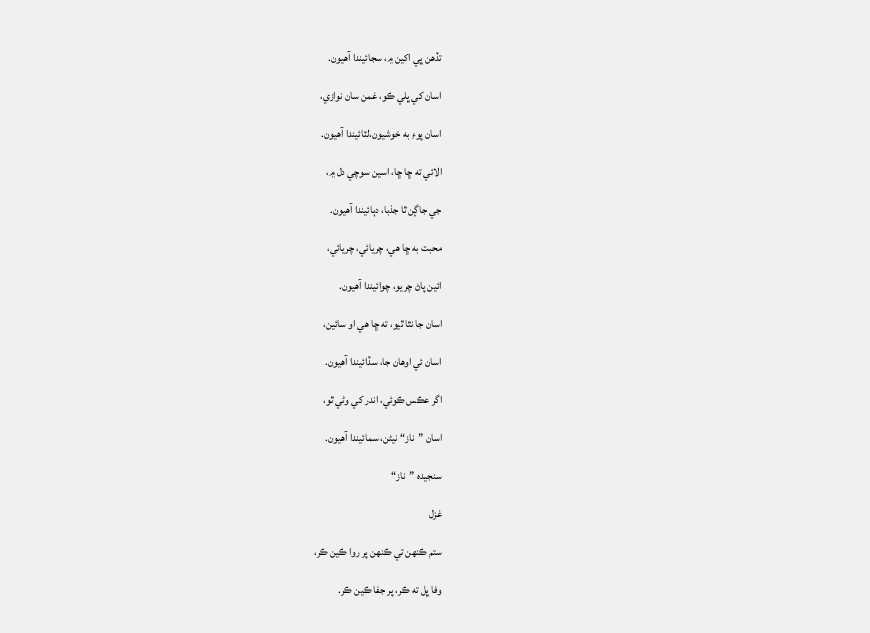تڏهن ڀي اکين ۾، سجائيندا آهيون.

اسان کي ڀلي ڪو، غمن سان نوازي،

اسان پوءِ به خوشيون،لٽائيندا آهيون.

الائي ته ڇا ڇا، اسين سوچي دل ۾،

جي جاڳن ٿا جذبا، دٻائيندا آهيون.

محبت به ڇا هي، چريائي، چريائي،

ائين پاڻ چريو، چوائيندا آهيون.

اسان جا نٿا ٿيو، ته ڇا هي او سائين،

اسان ئي اوهان جا، سڏائيندا آهيون.

اگر عڪس ڪوئي، اندر کي وڻي ٿو،

اسان ”ناز“ نيڻن، سمائيندا آهيون.

سنجيده ”ناز“

غزل

ستم ڪنهن تي ڪنهن پر روا ڪين ڪر،

وفا ڀل ته ڪر، پر جفا ڪين ڪر.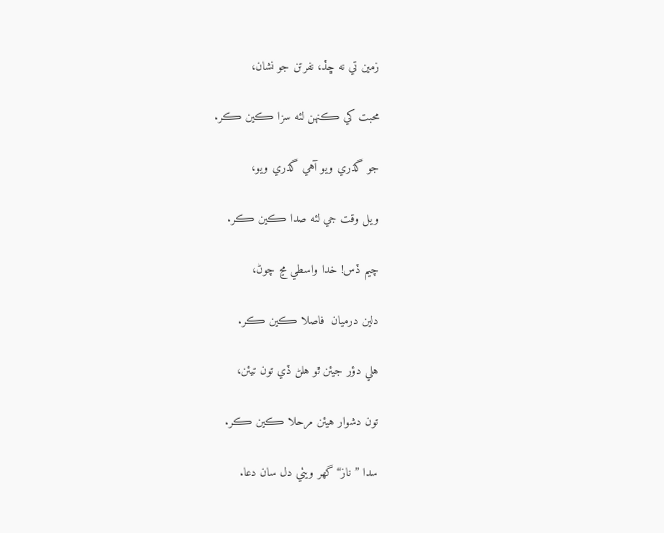زمين تي نه ڇڏ، نفرتن جو نشان،

محبت کي ڪنهن لئه سزا ڪين ڪر.

جو گذري ويو آهي گذري ويو،

ويل وقت جي لئه صدا ڪين ڪر.

چيم ڏس! خدا واسطي مڃ چوڻ،

دلين درميان  فاصلا ڪين ڪر.

هلي دؤر جيئن ٿو هلڻ ڏي تون تيئن،

تون دشوار هيئن مرحلا ڪين ڪر.

سدا ”ناز“ گهر ويٺي دل سان دعا.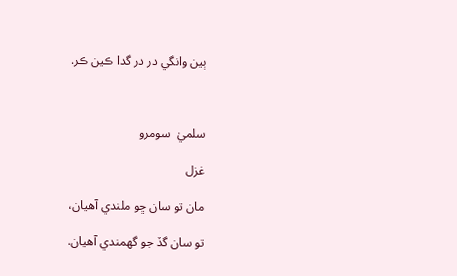ٻين وانگي در در گدا ڪين ڪر.



سلميٰ  سومرو

غزل

مان تو سان ڇو ملندي آهيان،

تو سان گڏ جو گهمندي آهيان.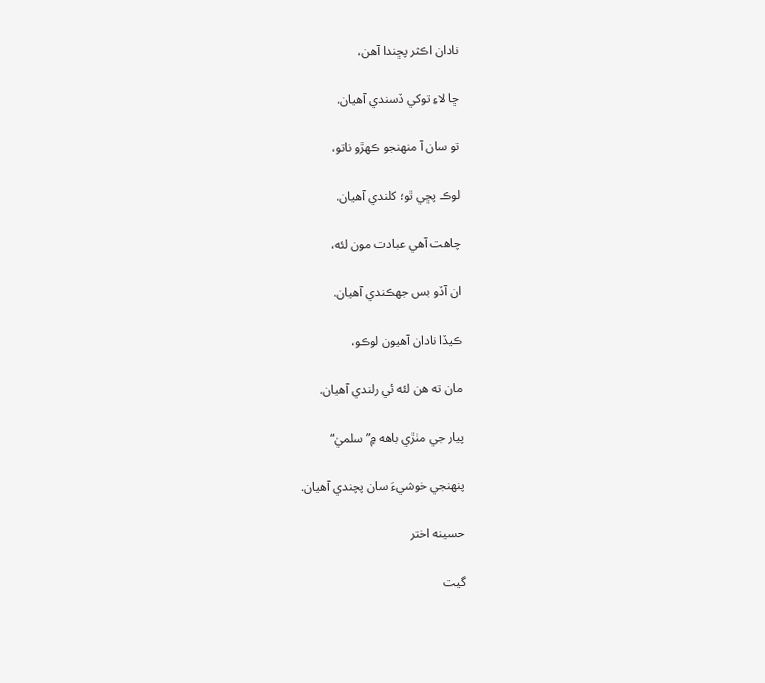نادان اڪثر پڇندا آهن،

ڇا لاءِ توکي ڏسندي آهيان.

تو سان آ منهنجو ڪهڙو ناتو،

لوڪ پڇي ٿو؛ کلندي آهيان.

چاهت آهي عبادت مون لئه،

ان آڏو بس جهڪندي آهيان.

ڪيڏا نادان آهيون لوڪو،

مان ته هن لئه ئي رلندي آهيان.

پيار جي مٺڙي باهه ۾”سلميٰ“

پنهنجي خوشيءَ سان پچندي آهيان.

حسينه اختر

گيت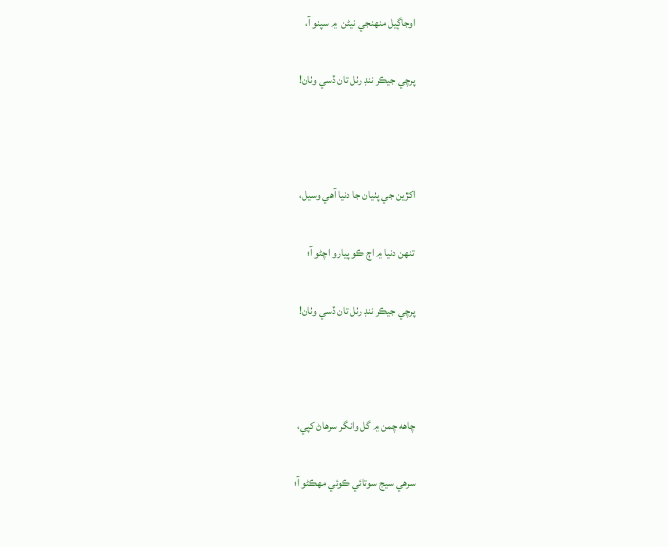اوجاڳيل منهنجي نيڻن  ۾ سپنو آ،

پرچي جيڪر ننڊ رٺل تان ڏسي وٺان!



اکڙين جي پٺيان جا دنيا آهي وسيل،

تنهن دنيا ۾ اڄ ڪو پيارو اچڻو آ؛

پرچي جيڪر ننڊ رٺل تان ڏسي وٺان!



چاهه چمن ۾ گل وانگر سرهاڻ کپي،

سرهي سيج سوتائي ڪوئي مهڪڻو آ؛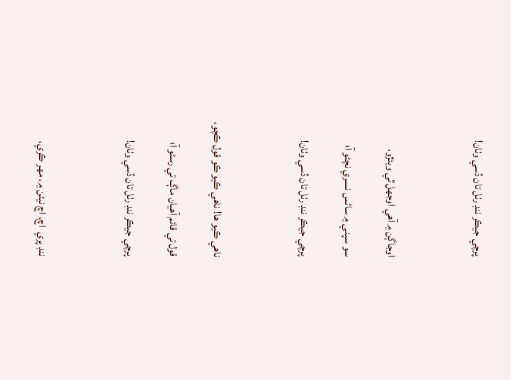پرچي جيڪر ننڊ رٺل تان ڏسي وٺان!



اوجاڳن ۾ آهي اوجهل ٿي ويئڙو،

سو سپني ۾ ساڻس نسري نچڻو آ؛

پرچي جيڪر ننڊ رٺل تان ڏسي وٺان!



ناهي ڪيو ها! ناهي ڪيو ڪو قول ڪچو،

قول تي قائم آهيان ماڳ تي رسڻو آ؛

پرچي جيڪر ننڊ رٺل تان ڏسي وٺان!



ننڊ پري  اچ، اچ نيڻن ۾، مهر ڪري،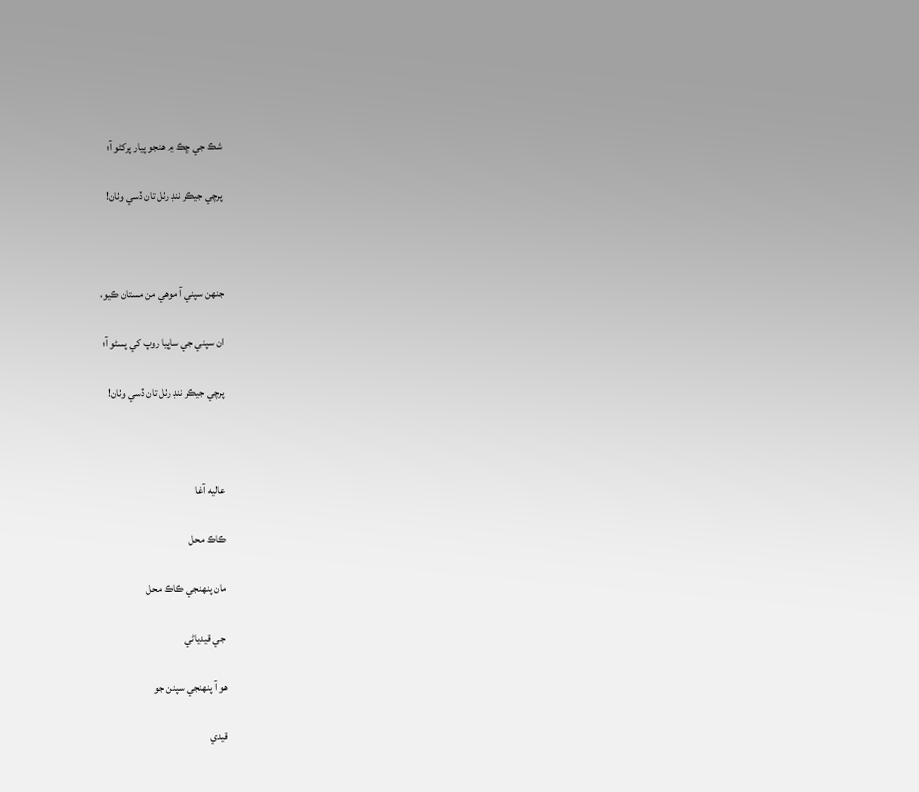شڪ جي ڇڪ ۾ هنجو پيار پرکڻو آ؛

پرچي جيڪر ننڊ رٺل تان ڏسي وٺان!



جنهن سپني آ موهي من مستان ڪيو،

ان سپني جي ساڀيا روپ کي پسڻو آ؛

پرچي جيڪر ننڊ رٺل تان ڏسي وٺان!



عاليه آغا

ڪاڪ محل

مان پنهنجي ڪاڪ محل

 جي قيدياڻي

هو آ پنهنجي سپنن جو

قيدي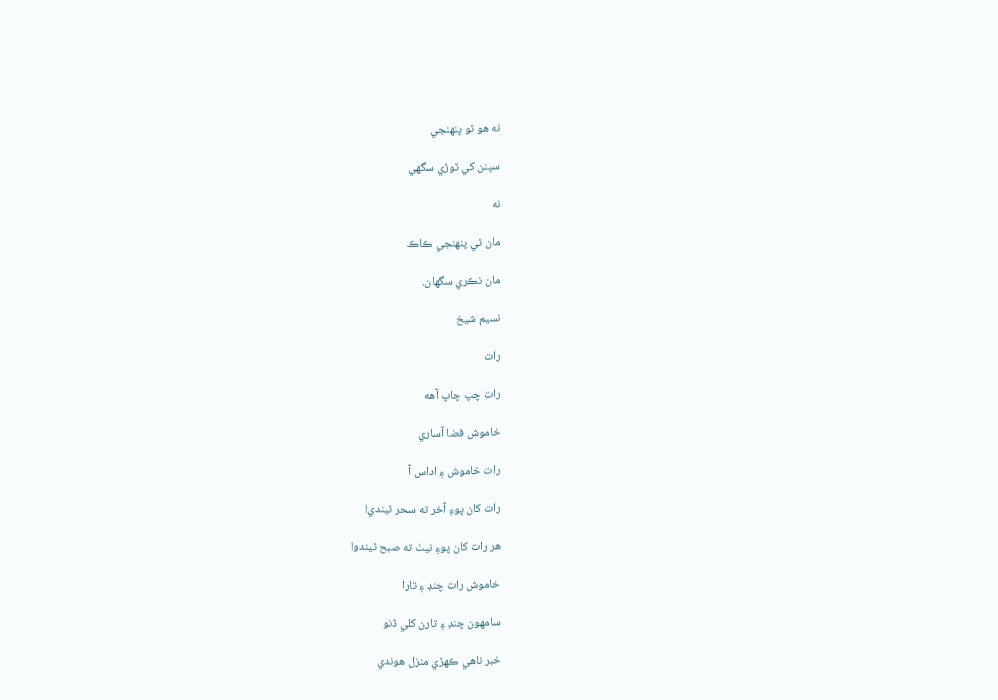نه هو ٿو پنهنجي

سپنن کي ٽوڙي سگهي

نه

مان ٿي پنهنجي ڪاڪ

مان نڪري سگهان.

نسيم شيخ

رات

رات چپ چاپ آهه

خاموش فضا آساري

رات خاموش ۽ اداس آ

رات کان پوءِ آخر ته سحر ٿيندي!

هر رات کان پوءِ نيٺ ته صبح ٿيندو!

خاموش رات چنڊ ۽ تارا

سامهون چنڊ ۽ تارن کلي ڏنو

خبر ناهي ڪهڙي منزل هوندي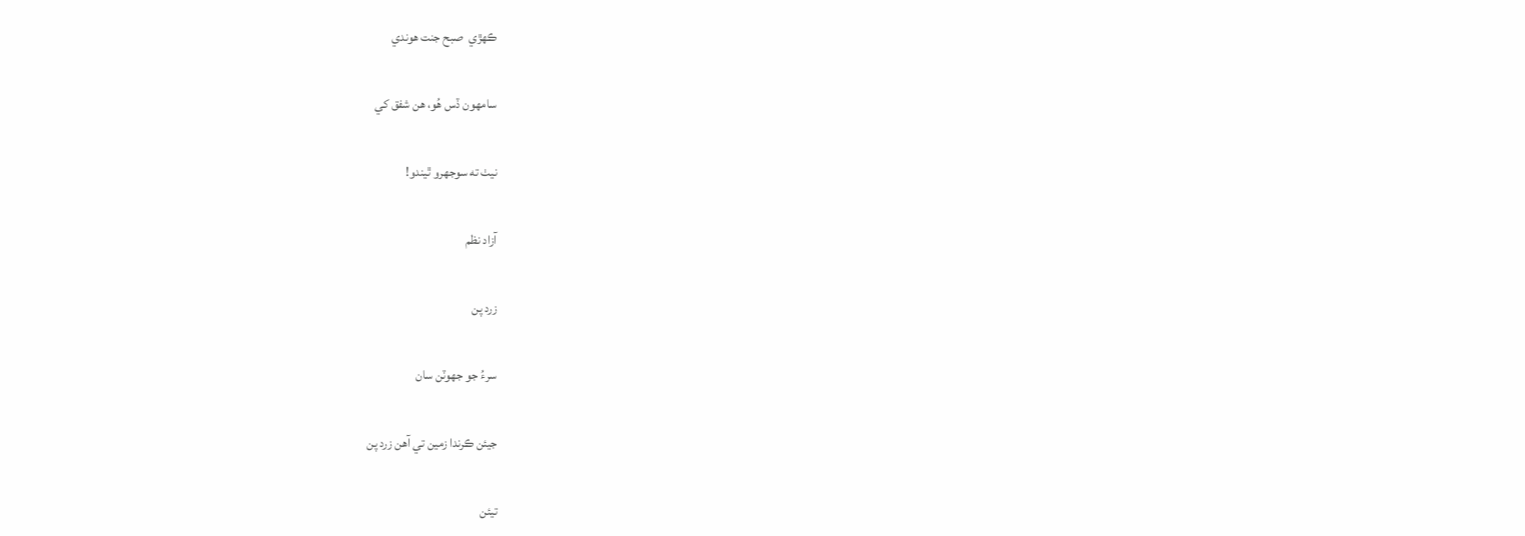ڪهڙي  صبح جنت هوندي

سامهون ڏس هُو، هن شفق کي

نيٺ ته سوجهرو ٿيندو!

آزاد نظم

زرد پن

سرءُ جو جهوٽن سان

جيئن ڪرندا زمين تي آهن زرد پن

تيئن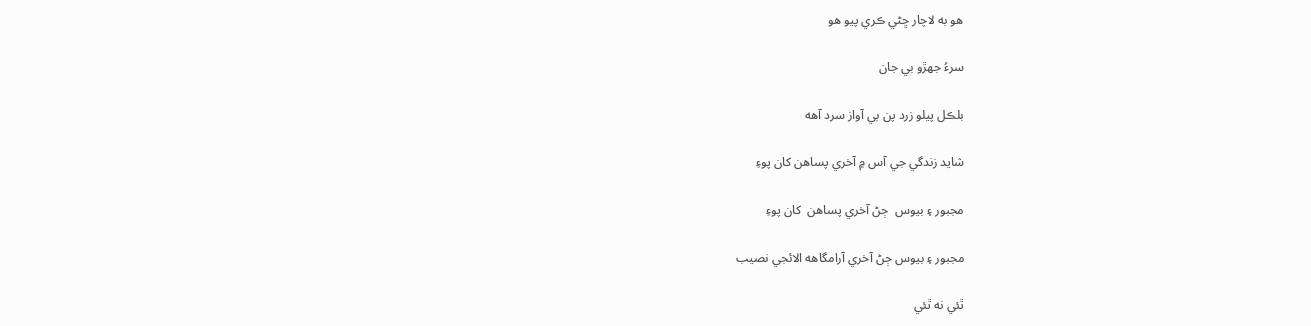هو به لاچار ڇڻي ڪري پيو هو

سرءُ جهڙو بي جان

بلڪل پيلو زرد پن بي آواز سرد آهه

شايد زندگي جي آس ۾ آخري پساهن کان پوءِ

مجبور ۽ بيوس  ڄڻ آخري پساهن  کان پوءِ

مجبور ۽ بيوس ڄڻ آخري آرامگاهه الائجي نصيب

ٿئي نه ٿئي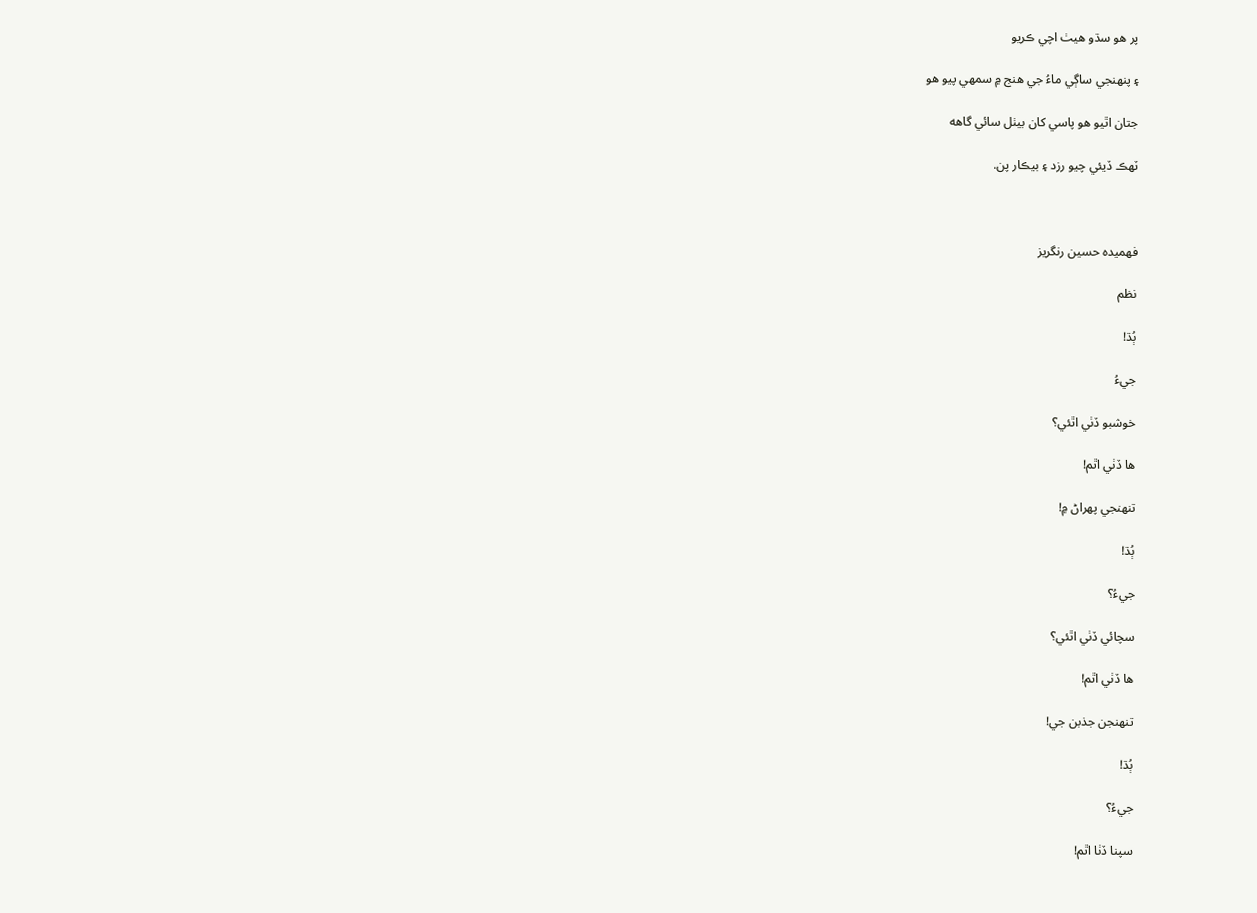پر هو سڌو هيٺ اچي ڪريو

۽ پنهنجي ساڳي ماءُ جي هنج ۾ سمهي پيو هو

جتان اٿيو هو پاسي کان بيٺل سائي گاهه

ٽهڪ ڏيئي چيو رزد ۽ بيڪار پن.



فهميده حسين رنگريز

نظم

ٻُڌ!

جيءُ

خوشبو ڏٺي اٿئي؟

ها ڏٺي اٿم!

تنهنجي پهراڻ ۾!

ٻُڌ!

جيءُ؟

سچائي ڏٺي اٿئي؟

ها ڏٺي اٿم!

تنهنجن جذبن جي!

ٻُڌ!

جيءُ؟

سپنا ڏٺا اٿم!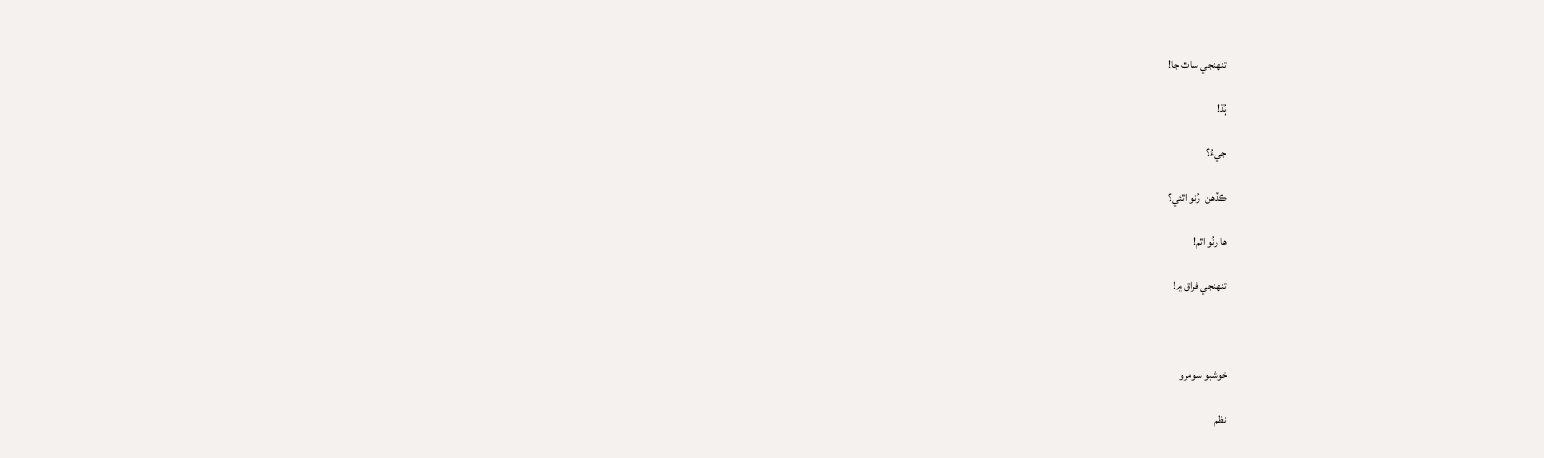تنهنجي ساٿ جا!

ٻُڌ!

جيءُ؟

ڪڏهن  رُنو اٿئي؟

ها رنُو اٿم!

تنهنجي فراق ۾!



خوشبو سومرو

نظم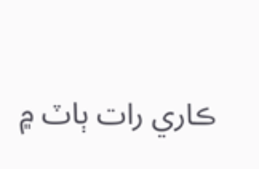ڪاري رات ٻاٽ ۾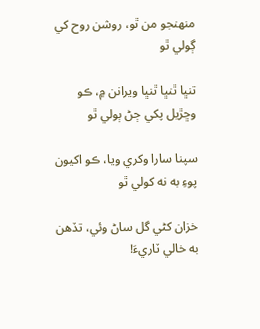منهنجو من ٿو، روشن روح کي ڳولي ٿو

تنڀا ٿنڀا ٿنڀا ويرانن ۾، ڪو وڇڙيل پکي ڄڻ ٻولي ٿو

سپنا سارا وکري ويا، ڪو اکيون پوءِ به نه کولي ٿو

خزان کڻي گل ساڻ وئي، تڏهن به خالي ٽاريءَ!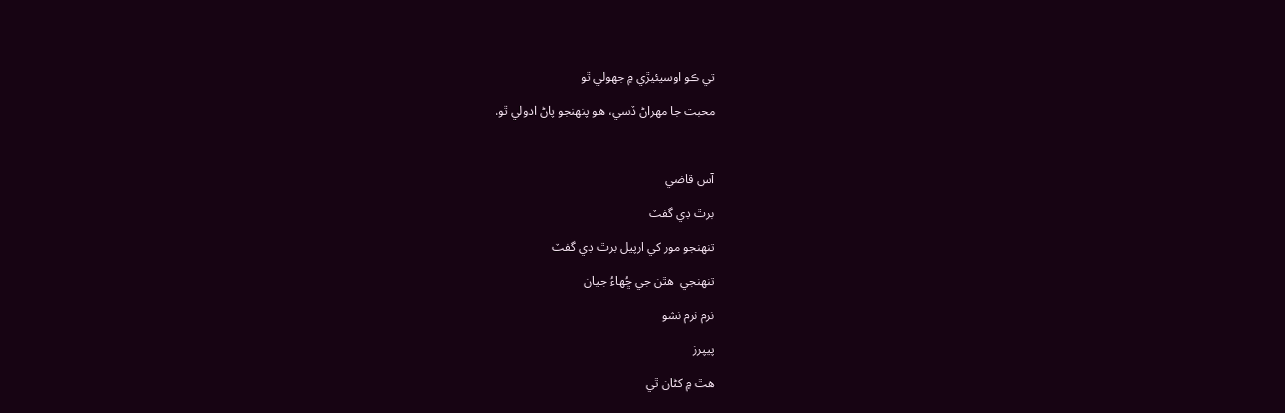تي ڪو اوسيئيڙي ۾ جهولي ٿو

محبت جا مهراڻ ڏسي، هو پنهنجو پاڻ ادولي ٿو.



آس قاضي

برٿ ڊي گفٽ

تنهنجو مور کي ارپيل برٿ ڊي گفٽ

تنهنجي  هٿن جي ڇُهاءُ جيان

نرم نرم نشو

پيپرز

هٿ ۾ کڻان ٿي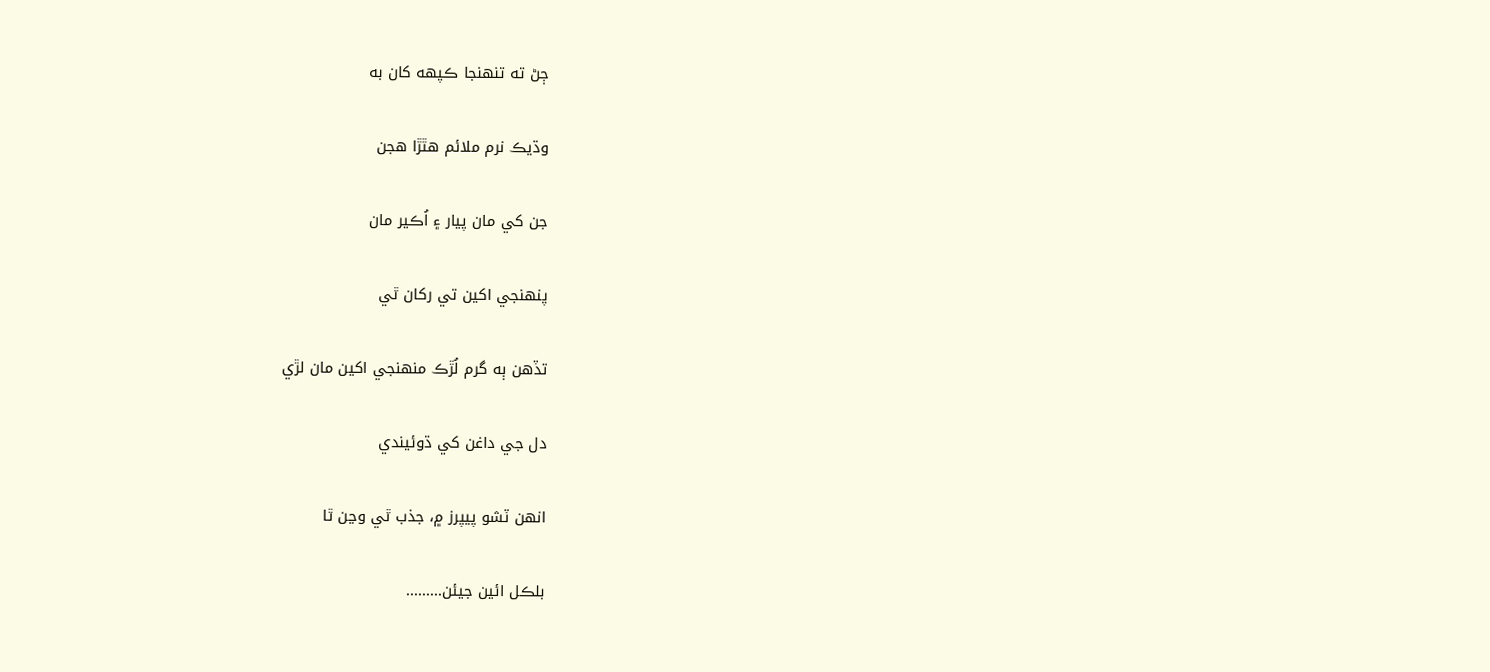ڄڻ ته تنهنجا ڪپهه کان به

وڌيڪ نرم ملائم هٿڙا هجن

جن کي مان پيار ۽ اُڪير مان

پنهنجي اکين تي رکان ٿي

تڏهن ٻه گرم لُڙڪ منهنجي اکين مان لڙي

دل جي داغن کي ڌوئيندي

انهن ٽشو پيپرز ۾، جذب ٿي وڃن ٿا

بلڪل ائين جيئن.........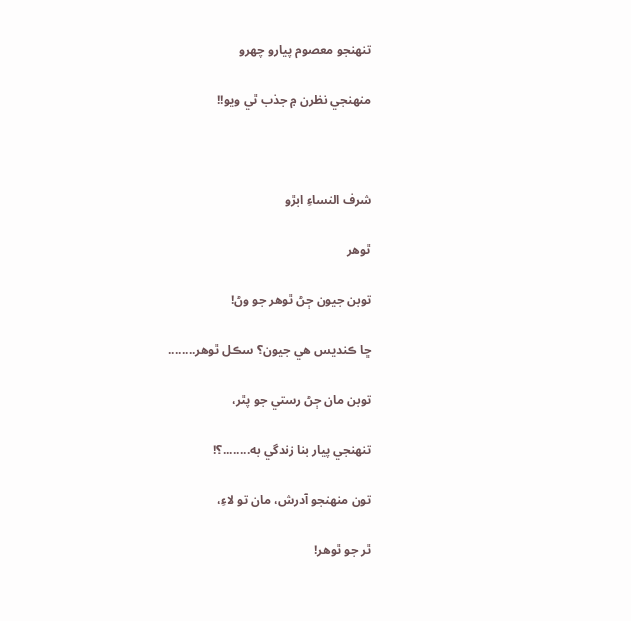تنهنجو معصوم پيارو چهرو

منهنجي نظرن ۾ جذب ٿي ويو!!



شرف النساءِ ابڙو

ٿوهر

توبن جيون ڄڻ ٿوهر جو وڻ!

ڇا ڪنديس هي جيون؟ سڪل ٿوهر........

توبن مان ڄڻ رستي جو پٿر،

تنهنجي پيار بنا زندگي به........؟!

تون منهنجو آدرش، مان تو لاءِ،

ٿر جو ٿوهر!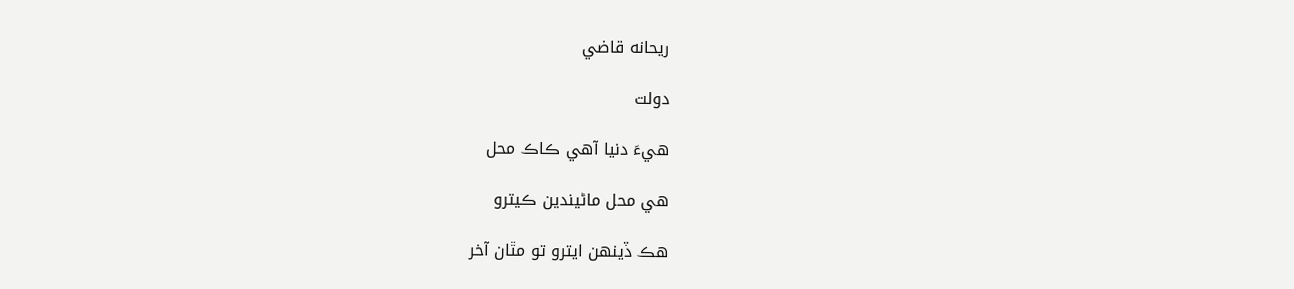ريحانه قاضي

دولت

هيءَ دنيا آهي ڪاڪ محل

هي محل ماڻيندين ڪيترو

هڪ ڏينهن ايترو تو مٿان آخر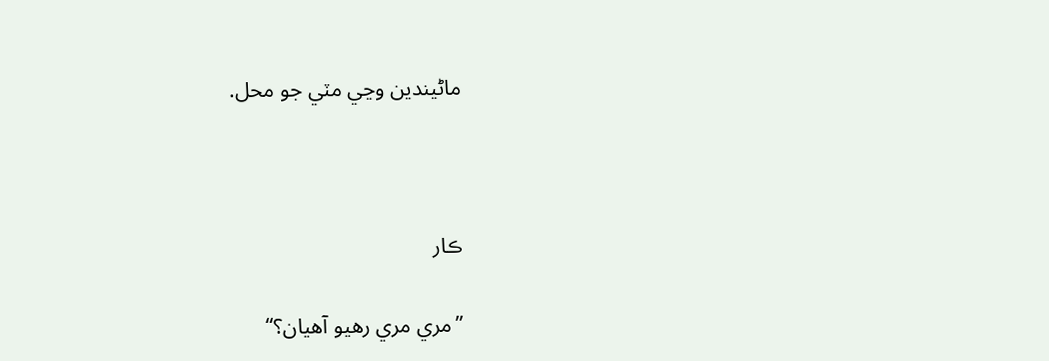ماڻيندين وڃي مٽي جو محل.



ڪار

”مري مري رهيو آهيان؟“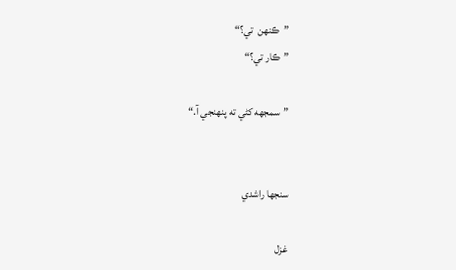”ڪنهن  تي؟“
”ڪار تي؟“

”سمجهه کڻي ته پنهنجي آ.“


سنجها راشدي

غزل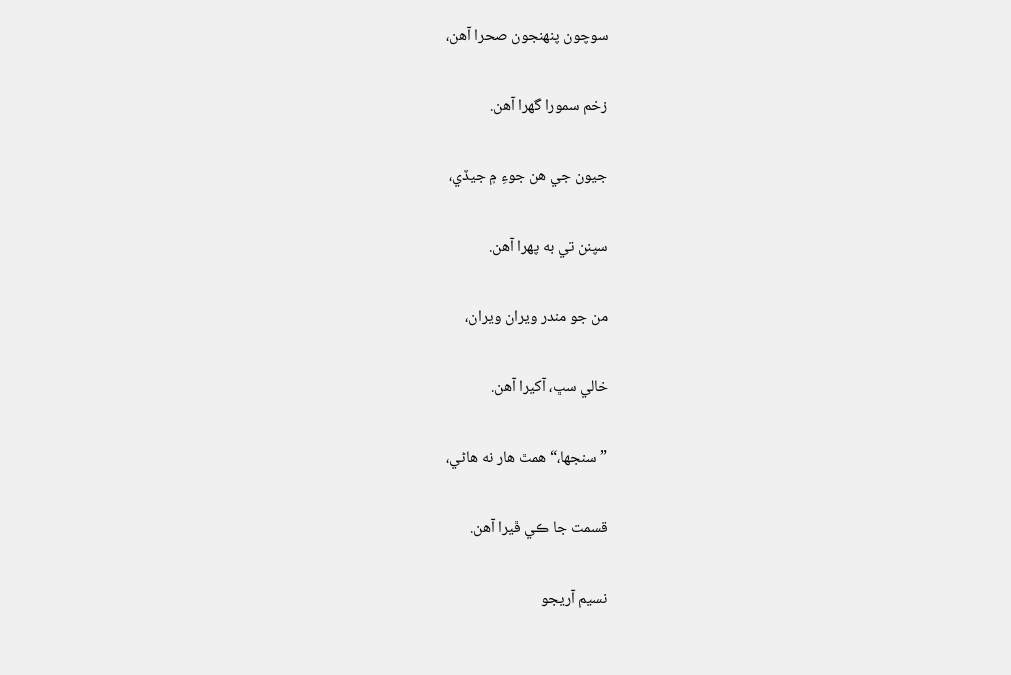سوچون پنهنجون صحرا آهن،

زخم سمورا گهرا آهن.

جيون جي هن جوءِ ۾ جيڏي،

سپنن تي به پهرا آهن.

من جو مندر ويران ويران،

خالي سڀ، آکيرا آهن.

”سنجها،“ همٿ هار نه هاڻي،

قسمت جا ڪي ڦيرا آهن.

نسيم آريجو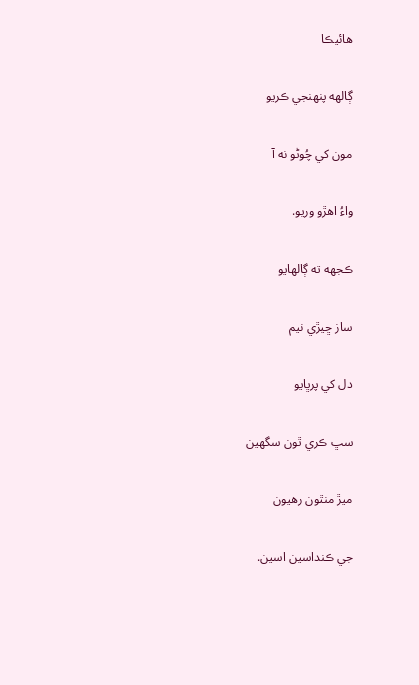هائيڪا

ڳالهه پنهنجي ڪريو

مون کي چُوڻو نه آ

واءُ اهڙو وريو.

ڪجهه ته ڳالهايو

ساز ڇيڙي نيم

دل کي پرڀايو

سڀ ڪري ٿون سگهين

ميڙ منٿون رهيون

جي ڪنداسين اسين.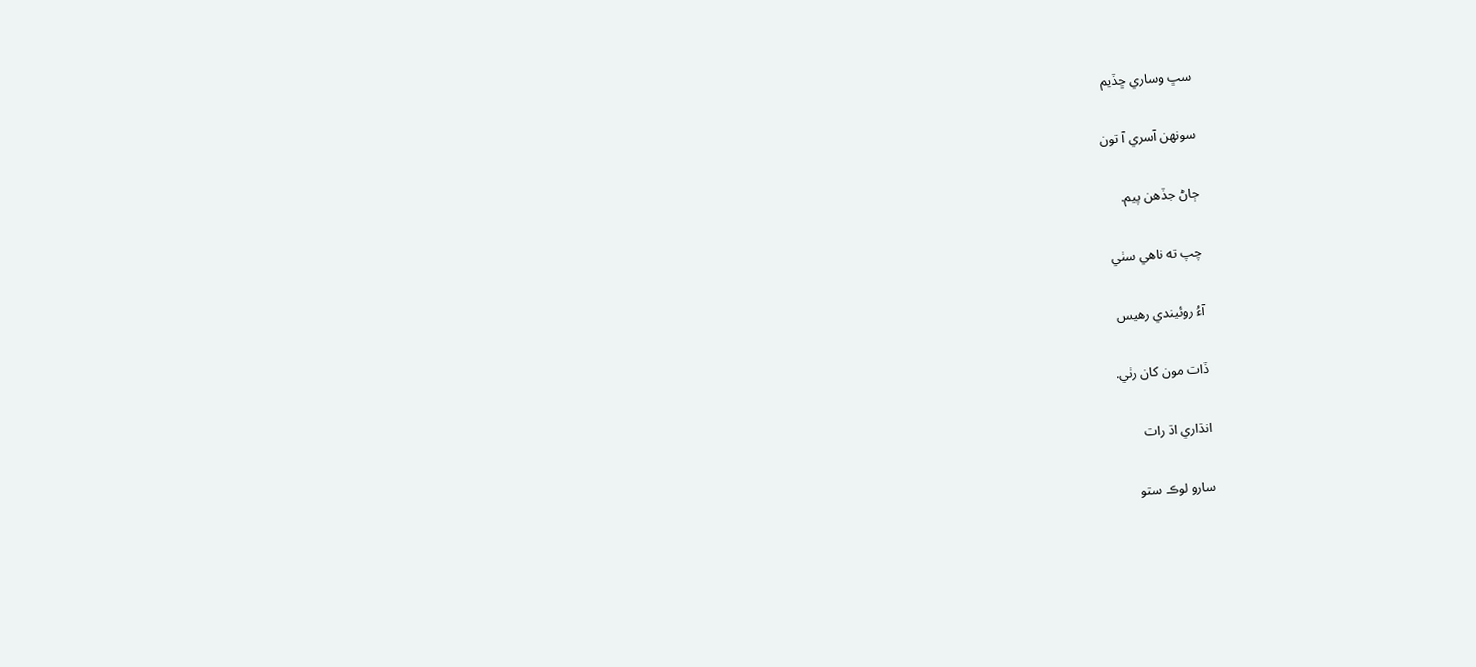سڀ وساري ڇڏيم

سونهن آسري آ تون

ڄاڻ جڏهن پيم.

چپ ته ناهي سٺي

آءُ روئيندي رهيس

ڏات مون کان رٺي.

انڌاري اڌ رات

سارو لوڪ ستو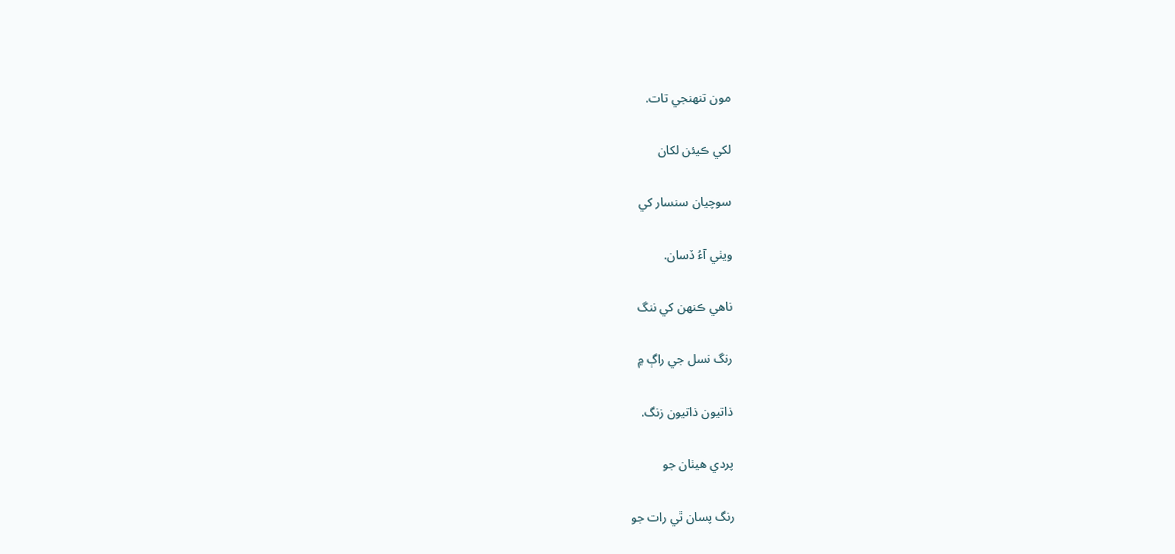مون تنهنجي تات.

لکي ڪيئن لکان

سوچيان سنسار کي

ويٺي آءُ ڏسان.

ناهي ڪنهن کي ننگ

رنگ نسل جي راڳ ۾

ذاتيون ذاتيون زنگ.

پردي هيٺان جو

رنگ پسان ٿي رات جو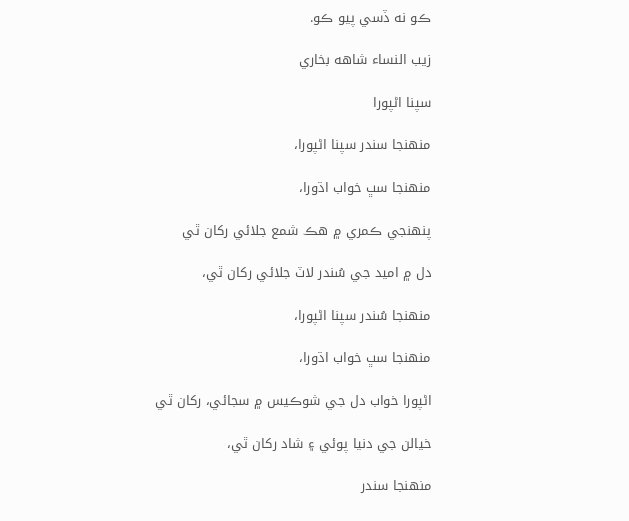ڪو نه ڏسي پيو ڪو.

زيب النساء شاهه بخاري

سپنا اڻپورا

منهنجا سندر سپنا اڻپورا،

منهنجا سڀ خواب اڌورا،

پنهنجي ڪمري ۾ هڪ شمع جلائي رکان ٿي

دل ۾ اميد جي سُندر لاٽ جلائي رکان ٿي،

منهنجا سُندر سپنا اڻپورا،

منهنجا سڀ خواب اڌورا،

اڻپورا خواب دل جي شوڪيس ۾ سجائي، رکان ٿي

خيالن جي دنيا پوئي ۽ شاد رکان ٿي،

منهنجا سندر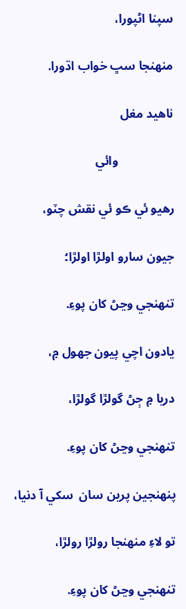سپنا اڻپورا،

منهنجا سڀ خواب اڌورا.

ناهيد مغل

                  وائي

رهيو ئي ڪو ئي نقش چٽو،

جيون سارو اولڙا اولڙا؛

تنهنجي وڃڻ کان پوءِ.

يادون اچي پيون جهول ۾،

دريا ۾ ڄڻ گولڙا گولڙا،

تنهنجي وڃڻ کان پوءِ.

پنهنجين پرين سان  سکي آ دنيا،

تو لاءِ منهنجا رولڙا رولڙا،

تنهنجي وڃڻ کان پوءِ.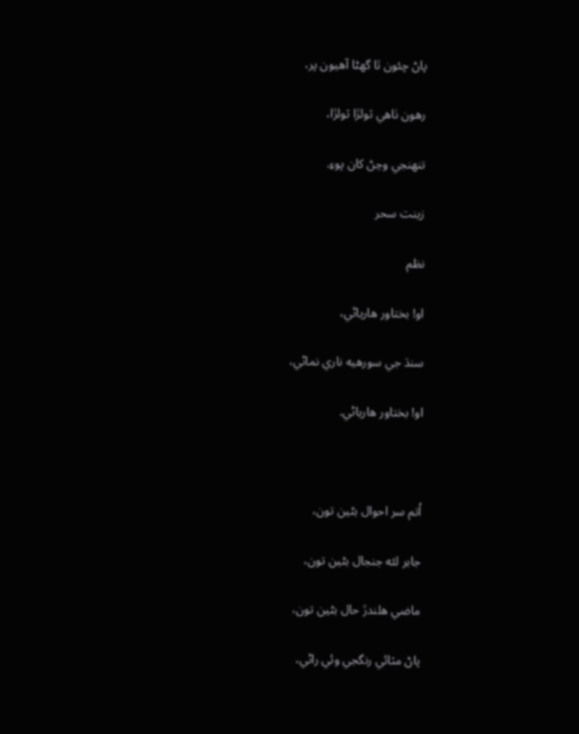پاڻ چئون ٿا گهڻا آهيون پر،

رهون ٺاهي ٽولڙا ٽولڙا،

تنهنجي وڃڻ کان پوءِ.

زينت سحر

نظم

او! بختاور هارياڻي،

سنڌ جي سورهيه ناري نماڻي،

او! بختاور هارياڻي.



اُتم سر احوال بڻين تون،

جابر لئه جنجال بڻين تون،

ماضي هلندڙ حال بڻين تون،

پاڻ مٽائي رنگجي وئي راڻي،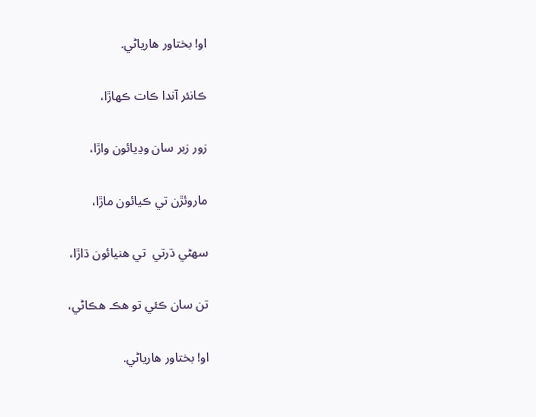او! بختاور هارياڻي.

ڪانئر آندا ڪات ڪهاڙا،

زور زبر سان وڍيائون واڙا،

ماروئڙن تي ڪيائون ماڙا،

سهڻي ڌرتي  تي هنيائون ڌاڙا،

تن سان ڪئي تو هڪ هڪاڻي،

او! بختاور هارياڻي.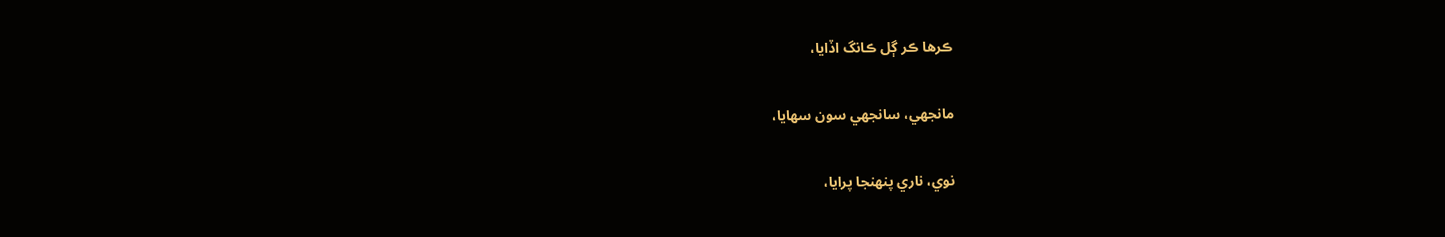ڪرها ڪر ڳل ڪانگ اڏايا،

مانجهي، سانجهي سون سهايا،

نوي، ناري پنهنجا پرايا،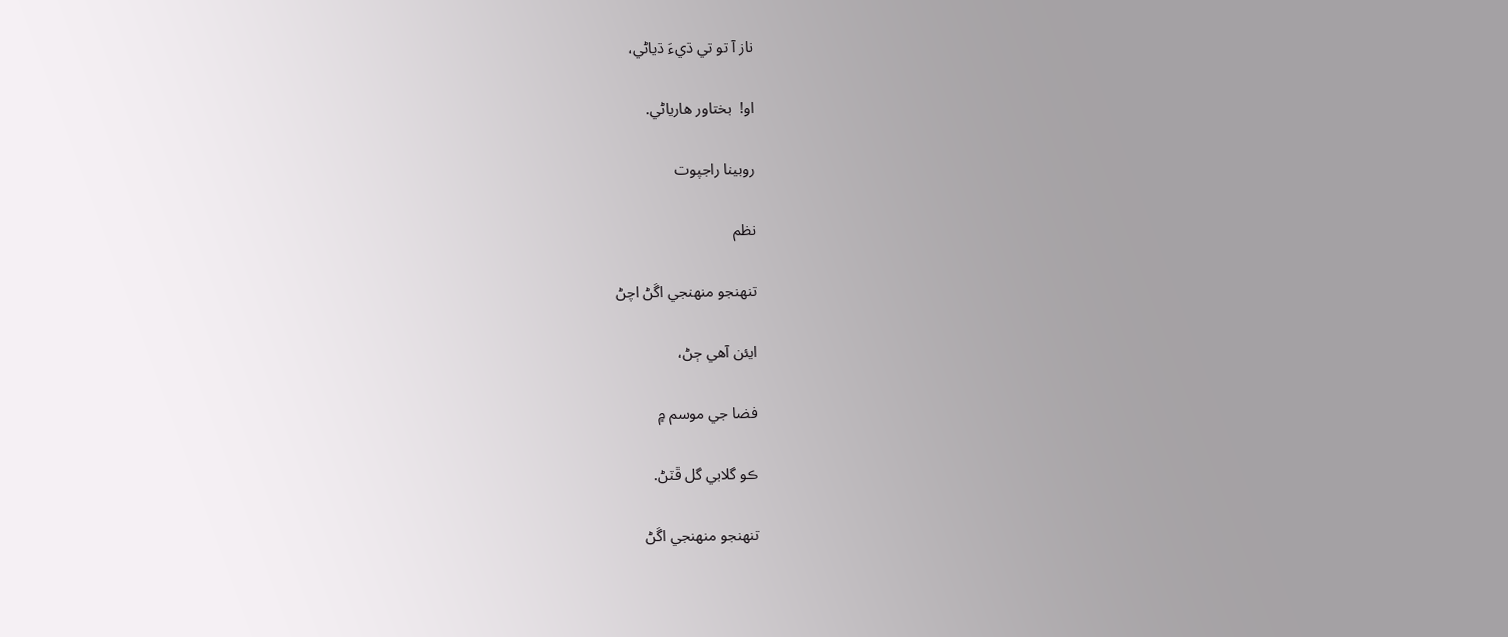ناز آ تو تي ڌيءَ ڌياڻي،

او!  بختاور هارياڻي.

روبينا راجپوت

نظم

تنهنجو منهنجي اڱڻ اچڻ

ايئن آهي ڄڻ،

فضا جي موسم ۾

ڪو گلابي گل ڦٽڻ.

تنهنجو منهنجي اڱڻ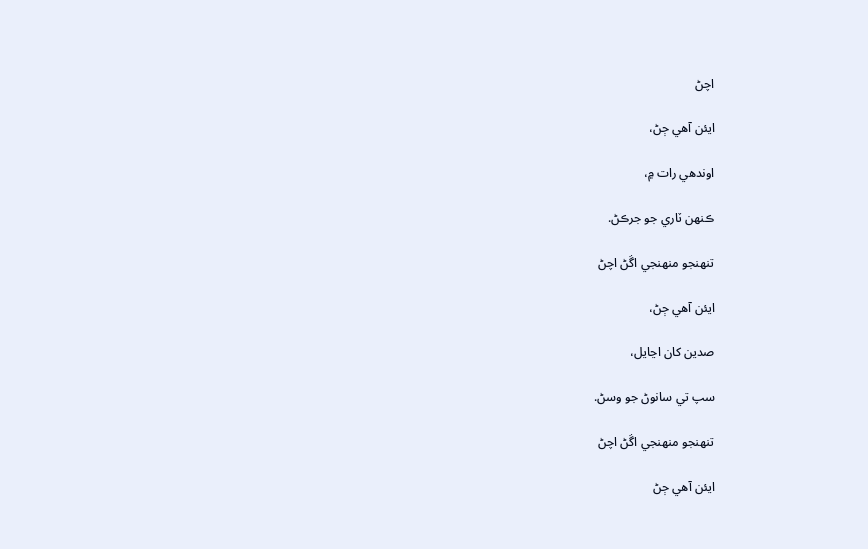اچڻ

ايئن آهي ڄڻ،

اوندهي رات ۾،

ڪنهن ٽاري جو جرڪڻ.

تنهنجو منهنجي اڱڻ اچڻ

ايئن آهي ڄڻ،

صدين کان اڃايل،

سپ تي سانوڻ جو وسڻ.

تنهنجو منهنجي اڱڻ اچڻ

ايئن آهي ڄڻ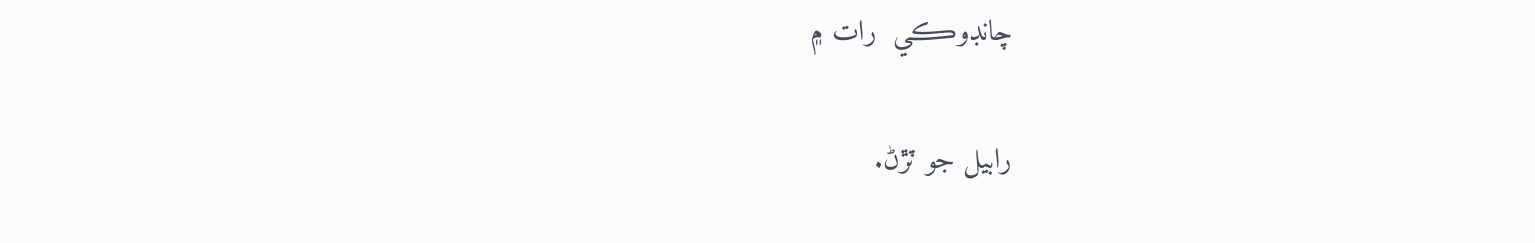چانڊوڪي  رات ۾

رابيل جو ٽڙڻ.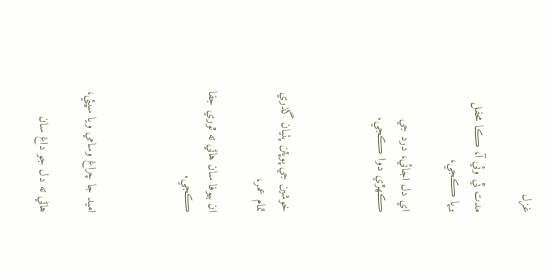غزل

مدت ٿي وئي آ، ڪا محفل برپا ڪجي،

اي دل اجائي، درد جي ڪهڙي دوا ڪجي.



خوشين جي پوپٽن پٺيان گذري تمام عمر،

ان بيوفا سان هاڻي ته ٿوري جفا ڪجي.



اميد جا چراغ وسامي ويا سڀئي،

هاڻي ته دل جو داغ سان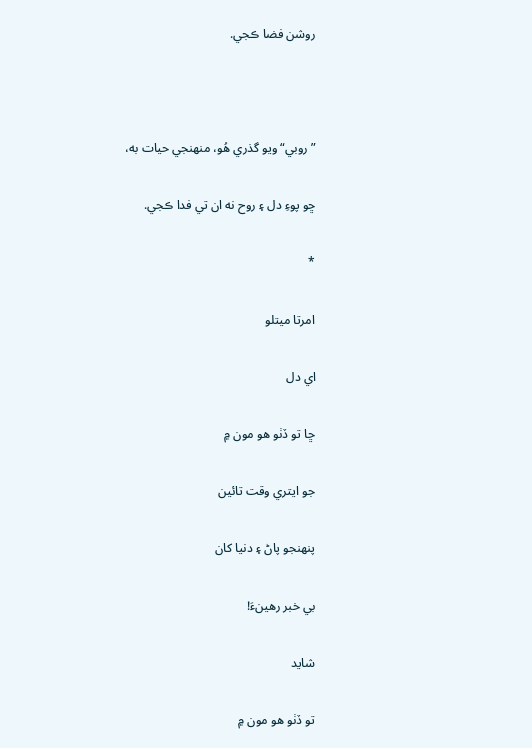روشن فضا ڪجي.



”روبي“ ويو گذري هُو، منهنجي حيات به،

ڇو پوءِ دل ۽ روح نه ان تي فدا ڪجي.

*

امرتا ميتلو

اي دل

ڇا تو ڏٺو هو مون ۾

جو ايتري وقت تائين

پنهنجو پاڻ ۽ دنيا کان

بي خبر رهينءَ!

شايد

تو ڏٺو هو مون ۾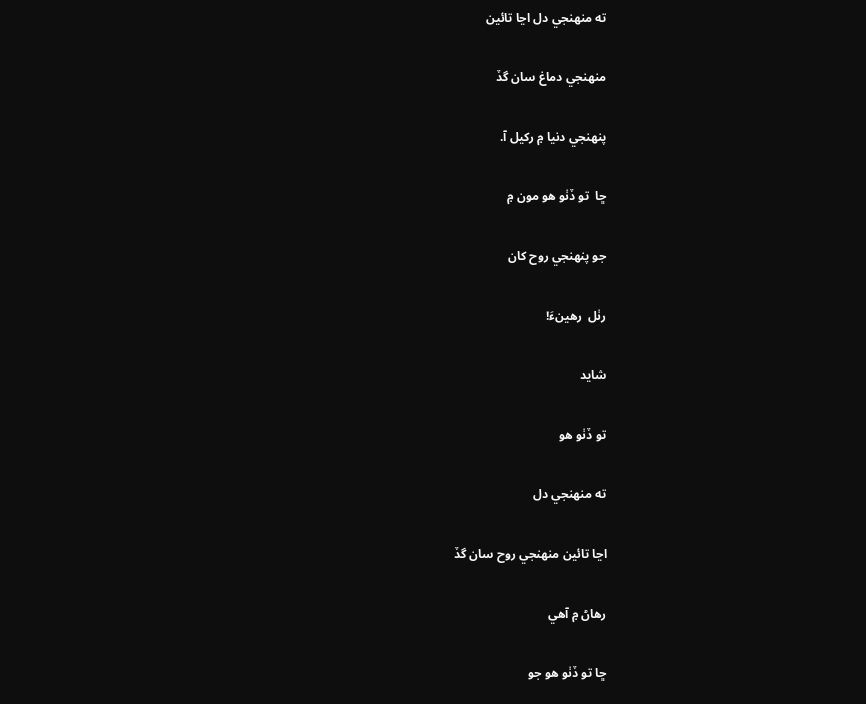ته منهنجي دل اڃا تائين

منهنجي دماغ سان گڏ

پنهنجي دنيا ۾ رکيل آ.

ڇا  تو ڏٺو هو مون ۾

جو پنهنجي روح کان

رٺل  رهينءَ!

شايد

تو ڏٺو هو

ته منهنجي دل

اڃا تائين منهنجي روح سان گڏ

رهاڻ ۾ آهي

ڇا تو ڏٺو هو جو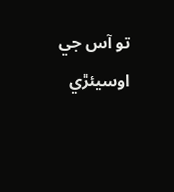تو آس جي اوسيئڙي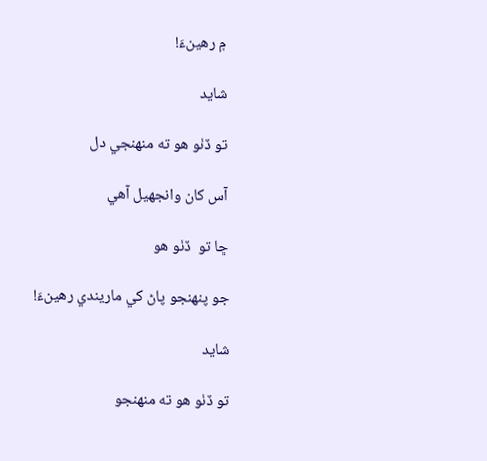۾ رهينءَ!

شايد

تو ڏٺو هو ته منهنجي دل

آس کان وانجهيل آهي

ڇا تو  ڏٺو هو

جو پنهنجو پاڻ کي ماريندي رهينءَ!

شايد

تو ڏٺو هو ته منهنجو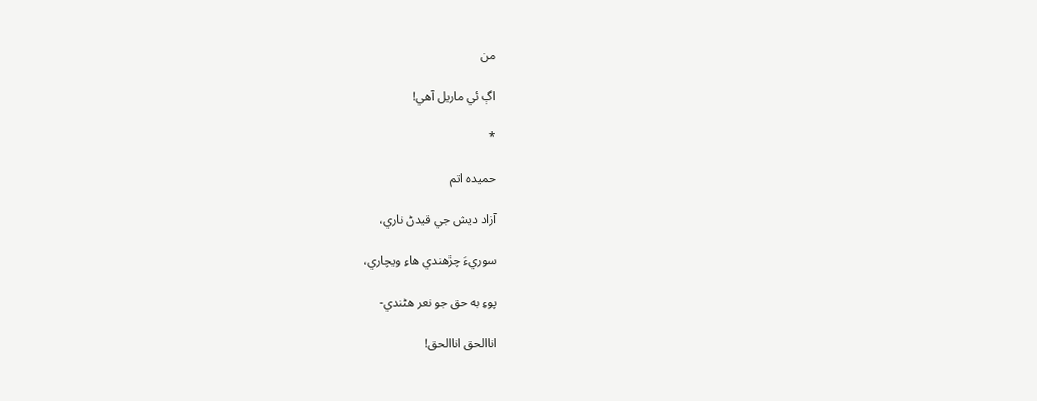من

اڳ ئي ماريل آهي!

*

حميده اتم

آزاد ديش جي قيدڻ ناري،

سوريءَ چڙهندي هاءِ ويچاري،

پوءِ به حق جو نعر هڻندي-

اناالحق اناالحق!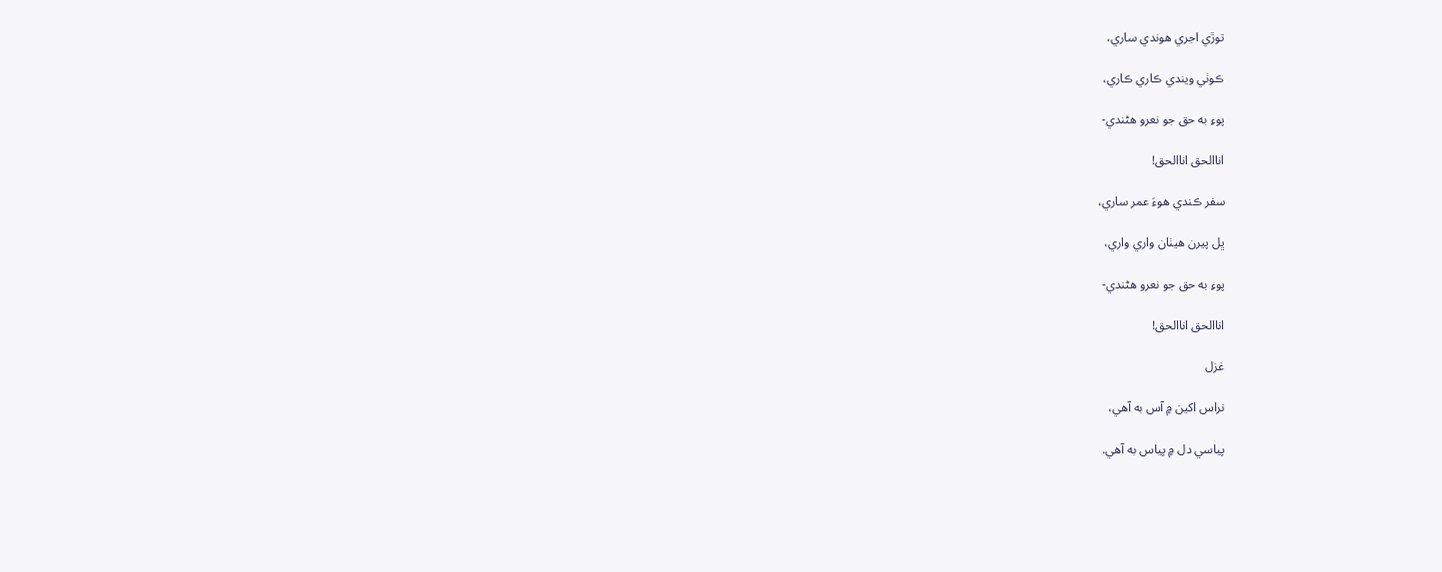توڙي اجري هوندي ساري،

ڪوٺي ويندي ڪاري ڪاري،

پوءِ به حق جو نعرو هڻندي-

اناالحق اناالحق!

سفر ڪندي هوءَ عمر ساري،

ڀل پيرن هيٺان واري واري،

پوءِ به حق جو نعرو هڻندي-

اناالحق اناالحق!

غزل

نراس اکين ۾ آس به آهي،

پياسي دل ۾ پياس به آهي.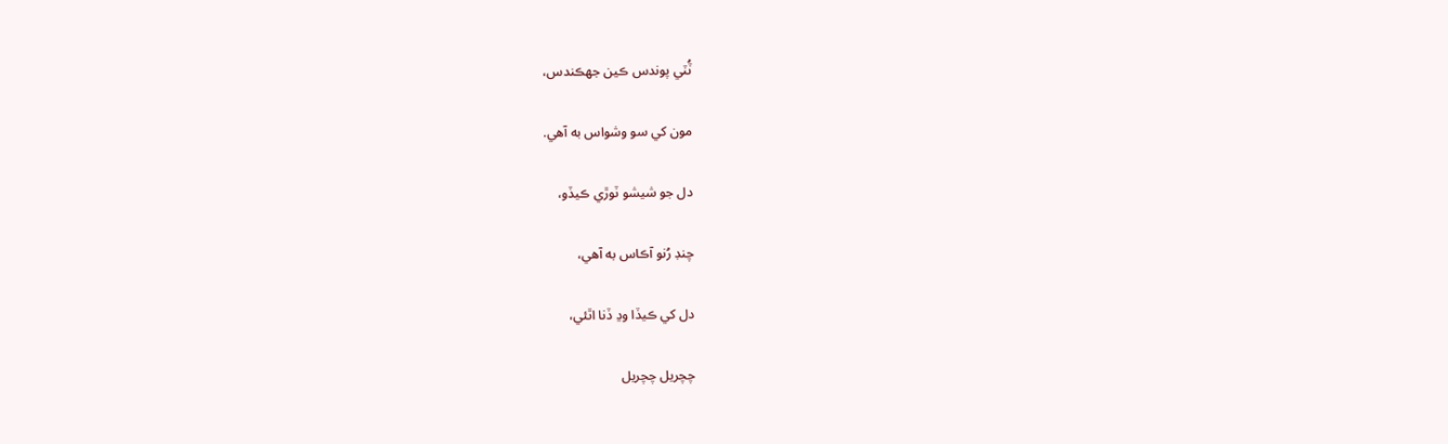ٽُٽي پوندس ڪين جهڪندس،

مون کي سو وشواس به آهي.

دل جو شيشو ٽوڙي ڪيڏو،

چنڊ رُنو آڪاس به آهي،

دل کي ڪيڏا وڍ ڏنا اٿئي،

چچريل چچريل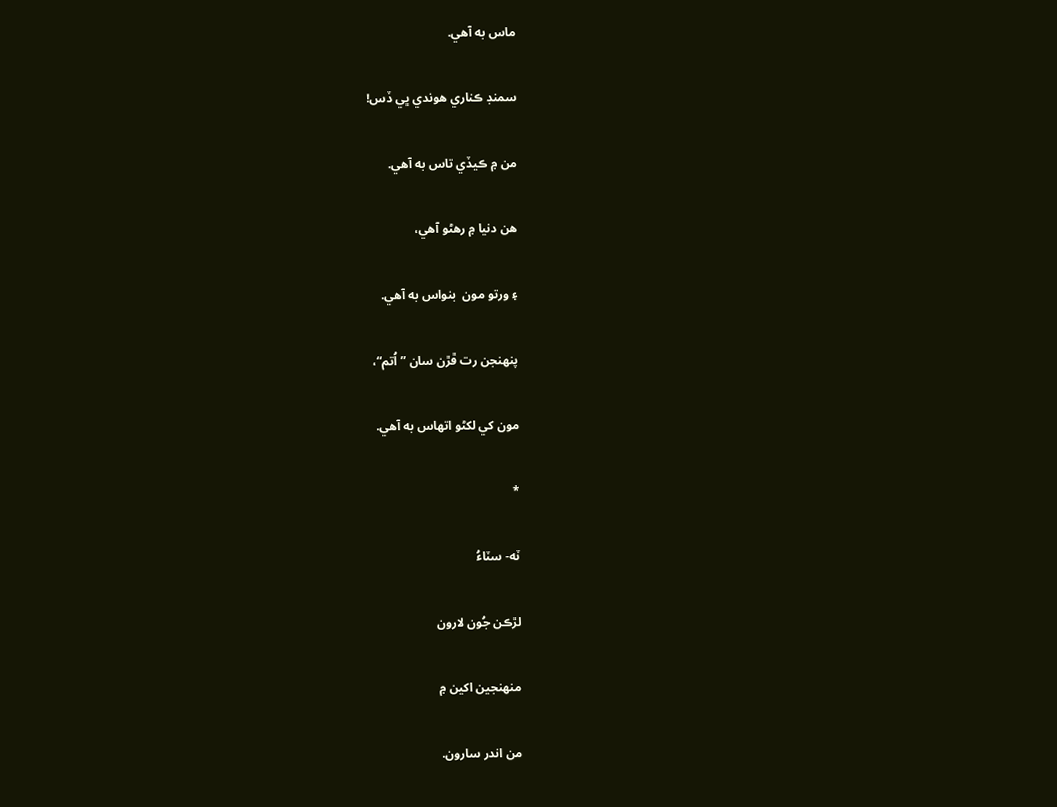ماس به آهي.

سمنڊ ڪناري هوندي ڀي ڏس!

من ۾ ڪيڏي تاس به آهي.

هن دنيا ۾ رهڻو آهي،

۽ ورتو مون  بنواس به آهي.

پنهنجن رت ڦڙن سان ”اُتم“،

مون کي لکڻو اتهاس به آهي.

*

ٽه- سٽاءُ

لڙڪن جُون لارون

منهنجين اکين ۾

من اندر سارون.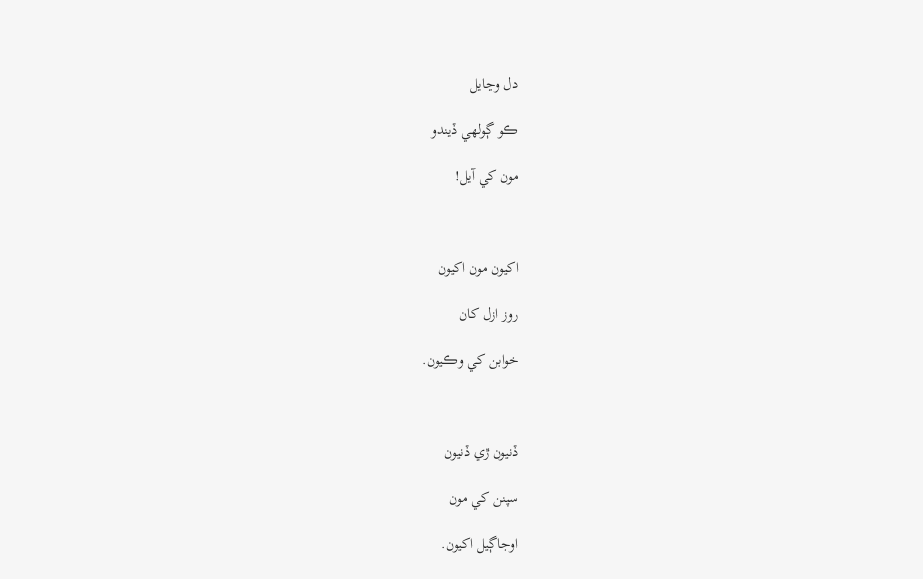دل وڃايل

ڪو ڳولهي ڏيندو

مون کي آيل!



اکيون مون اکيون

روز ازل کان

خوابن کي وڪيون.



ڏنيون ڙي ڏنيون

سپنن کي مون

اوجاڳيل اکيون.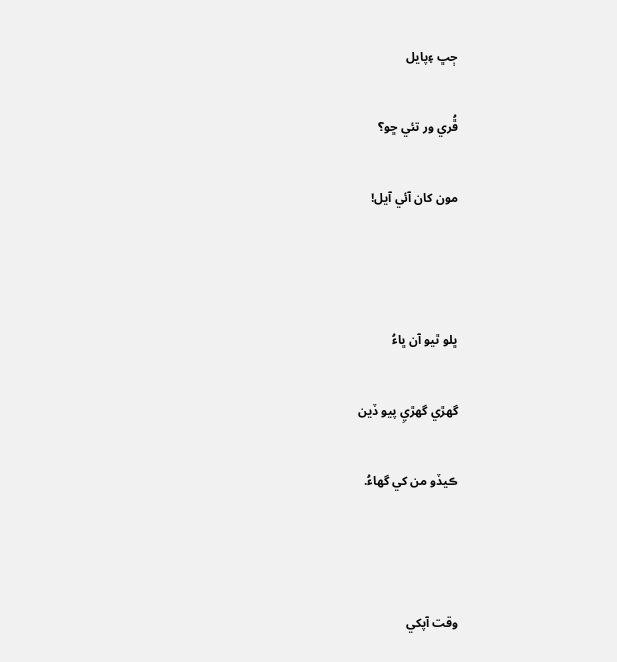ڄڀ ۽پايل

ڦُري ور تئي ڇو؟

مون کان آئي آيل!



ڀلو ٿيو آن ڀاءُ

گهڙي گهڙيِ پيو ڏين

ڪيڏو من کي گهاءُ.



وقت آپکي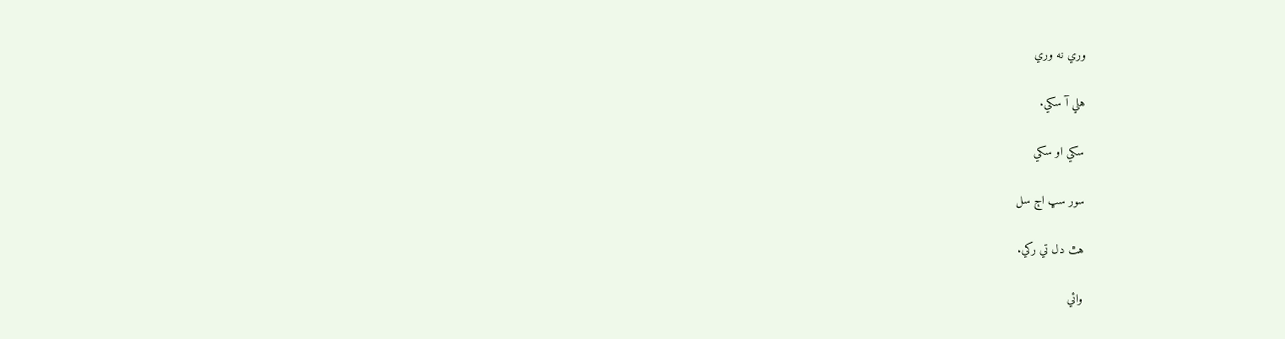وري نه وري

هلي آ سکي.

سکي او سکي

سور سڀ اڄ سل

هٿ دل تي رکي.

وائي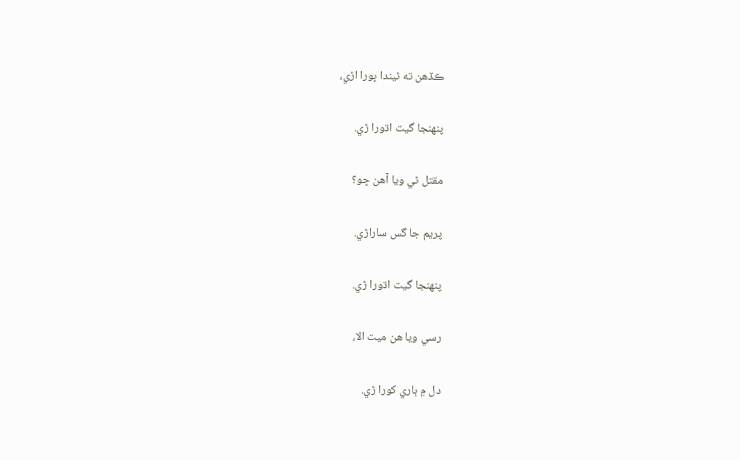ڪڏهن ته ٿيندا ڀورا اڙي،

پنهنجا گيت اڌورا ڙي.

مقتل ٿي ويا آهن ڇو؟

پريم جا گس ساراڙي.

پنهنجا گيت اڌورا ڙي.

رسي ويا هن ميت الا،

دل ۾ ٻاري کورا ڙي.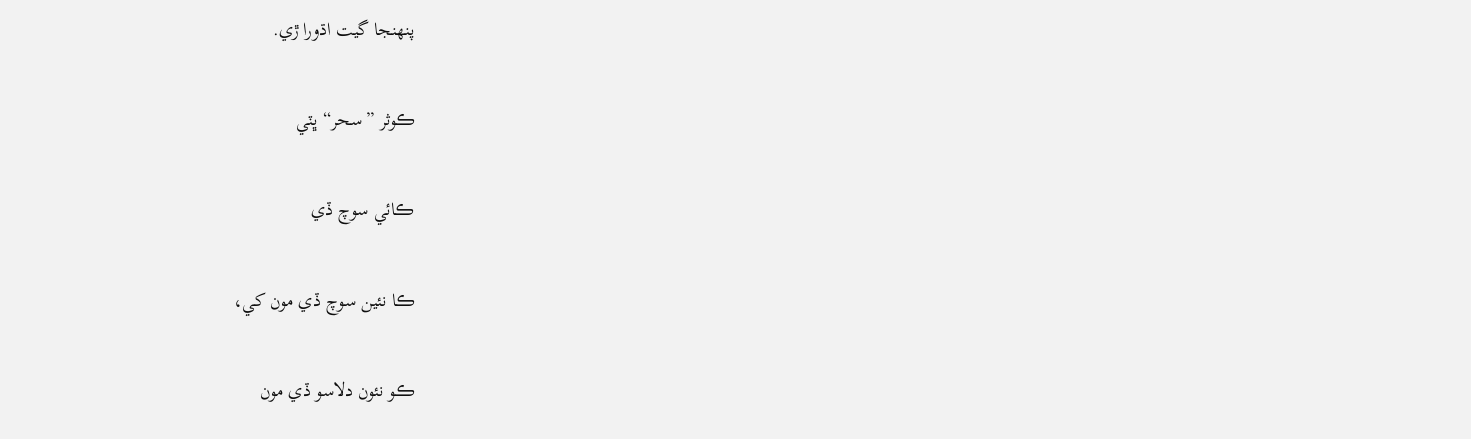پنهنجا گيت اڌورا ڙي.

ڪوثر ”سحر“ ڀٽي

ڪائي سوچ ڏي

ڪا نئين سوچ ڏي مون کي،

ڪو نئون دلاسو ڏي مون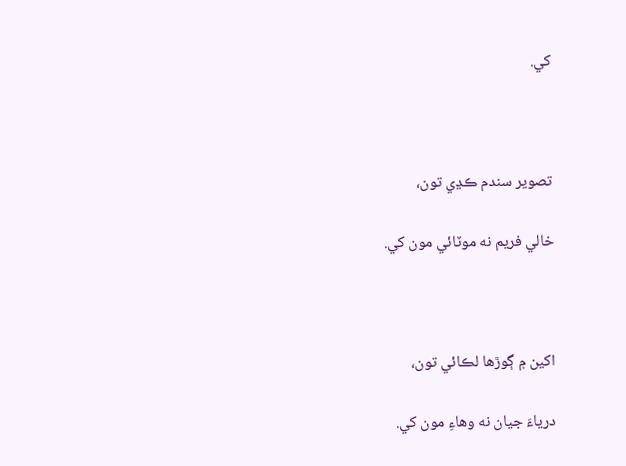کي.



تصوير سندم ڪڍي تون،

خالي فريم نه موٽائي مون کي.



اکين ۾ ڳوڙها لڪائي تون،

درياءَ جيان نه وهاءِ مون کي.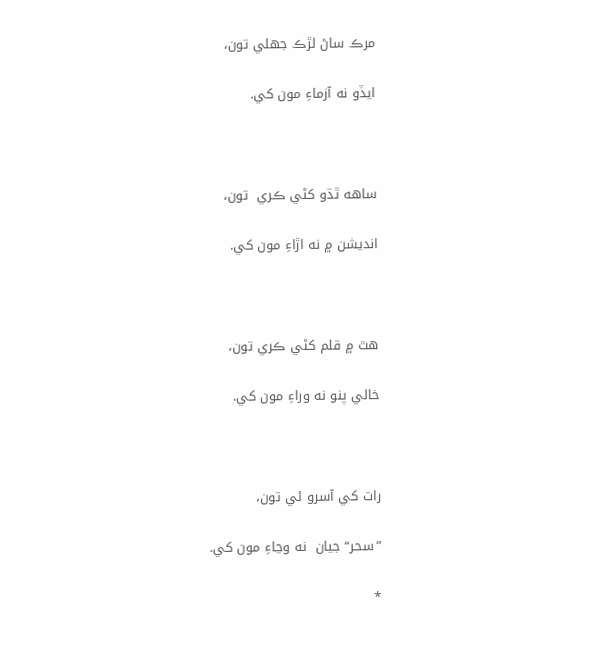مرڪ ساڻ لڙڪ جهلي تون،

ايڏو نه آزماءِ مون کي.



ساهه ٿڌو کڻي ڪري  تون،

انديشن ۾ نه اڙاءِ مون کي.



هٿ ۾ قلم کڻي ڪري تون،

خالي پنو نه وراءِ مون کي.



رات کي آسرو ئي تون،

”سحر“ جيان  نه وڃاءِ مون کي.

*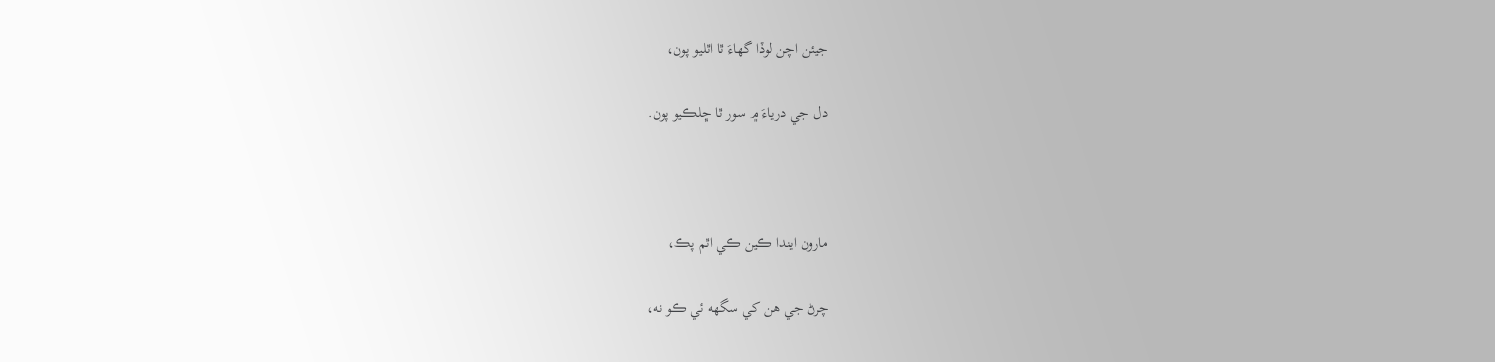جيئن اچن لوڏا گهاءَ ٿا اٿليو پون،

دل جي درياءَ ۾ سور ٿا ڇلڪيو پون.



مارون ايندا ڪين ڪي اٿم پڪ،

چرڻ جي هن کي سگهه ئي ڪو نه،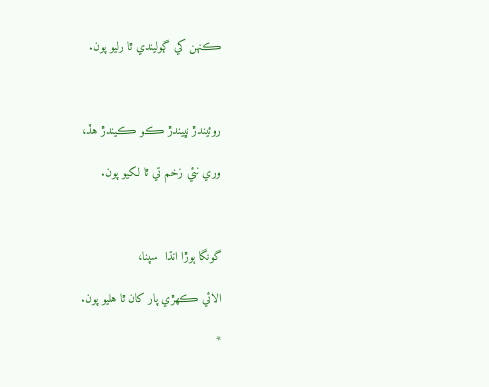ڪنهن کي ڳوليندي ٿا رليو پون.



روئيندڙ نڀيندڙ ڪو ڪيندڙ هڏ،

وري نئي زخم تي ٿا لکيو پون.



گونگا ٻوڙا انڌا  سپنا،

الائي ڪهڙي پار کان ٿا هليو پون.

*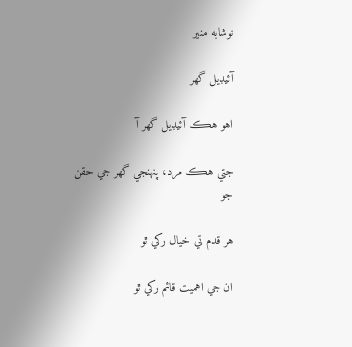نوشابه منير

آئيڊيل گهر

اهو هڪ آئيڊيل گهر آ

جتي هڪ مرد، پنهنجي گهر جي حقن جو

هر قدم تي خيال رکي ٿو

ان جي اهميت قائم رکي ٿو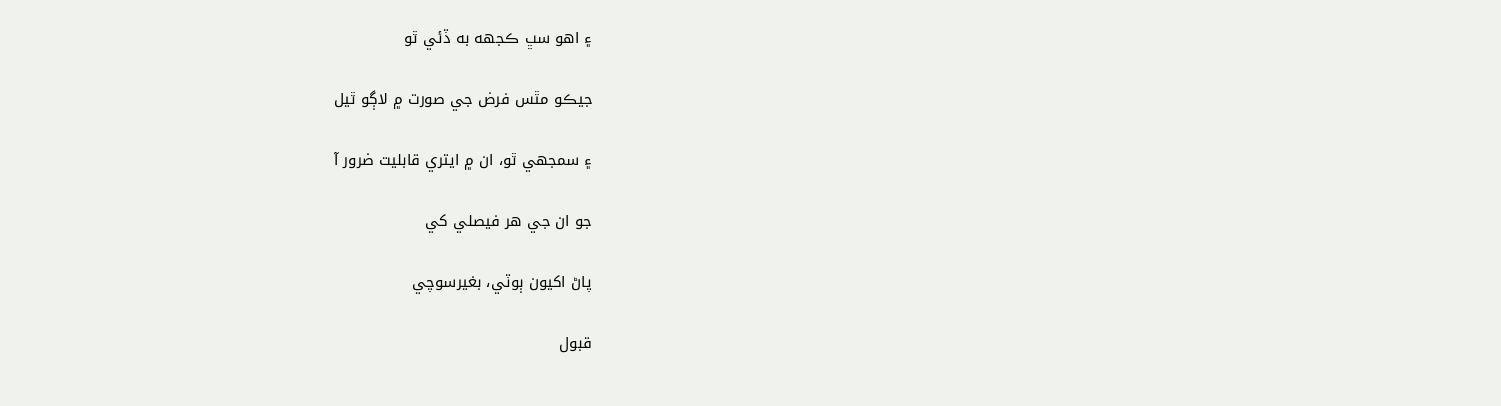۽ اهو سڀ ڪجهه به ڏئي ٿو

جيڪو مٿس فرض جي صورت ۾ لاڳو ٿيل

۽ سمجهي ٿو، ان ۾ ايتري قابليت ضرور آ

جو ان جي هر فيصلي کي

پاڻ اکيون ٻوٽي، بغيرسوچي

قبول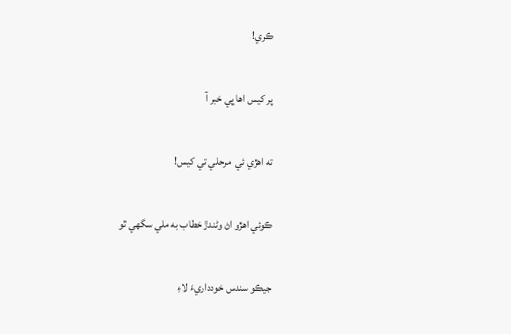ڪري!

پر کيس اها ڀي خبر آ

ته اهڙي ئي  مرحلي تي کيس!

ڪوئي اهڙو اڻ وڻندڙ خطاب به ملي سگهي ٿو

جيڪو سندس خودداريءَ لاءِ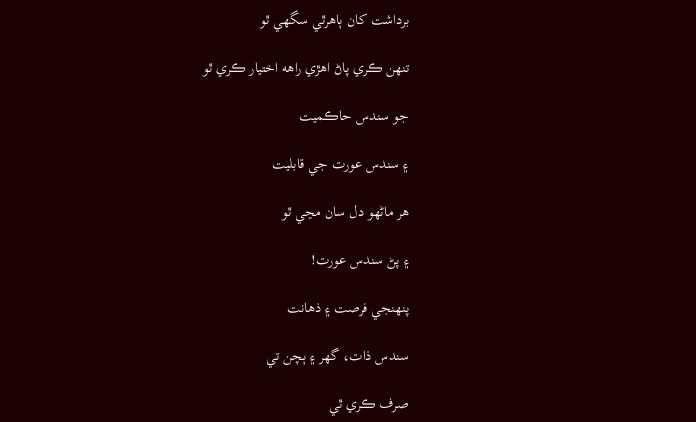برداشت کان ٻاهرٿي سگهي ٿو

تنهن ڪري پاڻ اهڙي راهه اختيار ڪري ٿو

جو سندس حاڪميت

۽ سندس عورت جي قابليت

هر ماڻهو دل سان مڃي ٿو

۽ پڻ سندس عورت!

پنهنجي فرصت ۽ ذهانت

سندس ذات، گهر ۽ ٻچن تي

صرف ڪري ٿي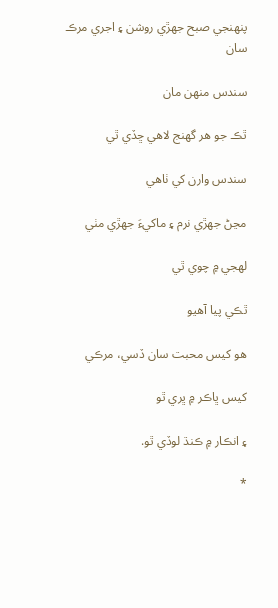پنهنجي صبح جهڙي روشن ۽ اجري مرڪ سان

سندس منهن مان

ٿڪ جو هر گهنج لاهي ڇڏي ٿي

سندس وارن کي ٺاهي

مڃڻ جهڙي نرم ۽ ماکيءَ جهڙي مٺي

لهجي ۾ چوي ٿي

ٿڪي پيا آهيو

هو کيس محبت سان ڏسي، مرڪي

کيس ڀاڪر ۾ ڀري ٿو

۽ انڪار ۾ ڪنڌ لوڏي ٿو.

*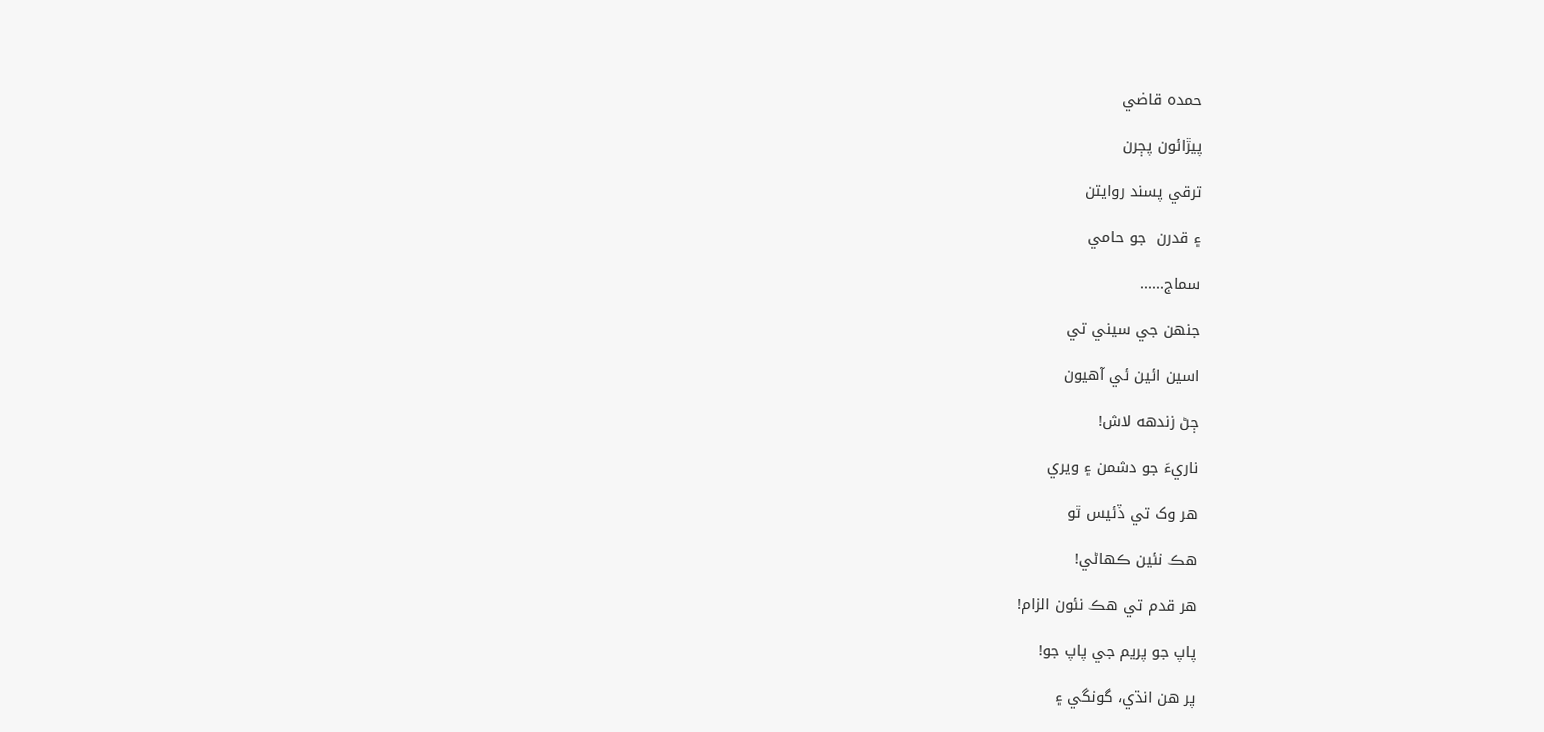حمده قاضي

پيڙائون پڄرن

ترقي پسند روايتن

۽ قدرن  جو حامي

سماج......

جنهن جي سيني تي

اسين ائين ئي آهيون

ڄڻ زندهه لاش!

ناريءَ جو دشمن ۽ ويري

هر وک تي ڏئيس ٿو

هڪ نئين ڪهاڻي!

هر قدم تي هڪ نئون الزام!

پاپ جو پريم جي پاپ جو!

پر هن انڌي، گونگي ۽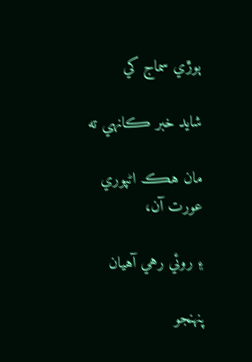ٻوڙي سماج کي

شايد خبر ڪانهي ته

مان هڪ اڻپوري عورت آن،

۽ روئي رهي آهيان

پنهنجو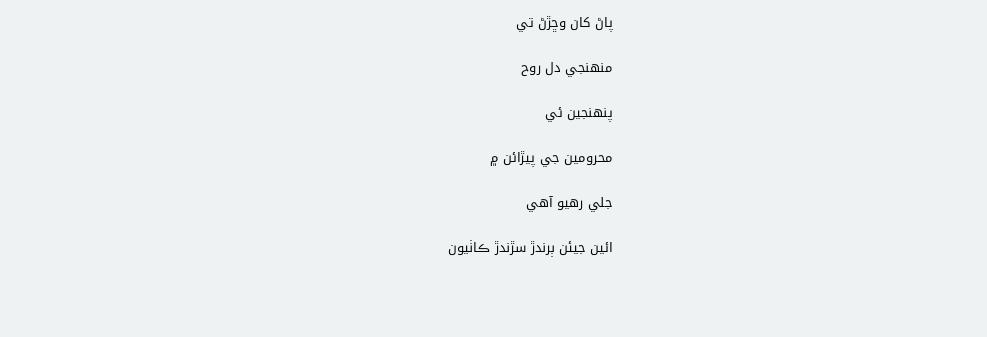پاڻ کان وڇڙڻ تي

منهنجي دل روح

پنهنجين ئي

محرومين جي پيڙائن ۾

جلي رهيو آهي

ائين جيئن ٻرندڙ سڙندڙ ڪاٺيون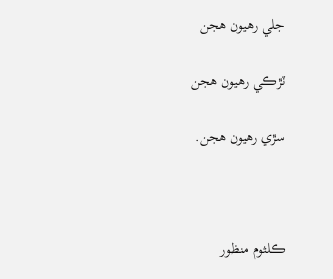جلي رهيون هجن

ٽڙڪي رهيون هجن

سڙي رهيون هجن.



ڪلثوم منظور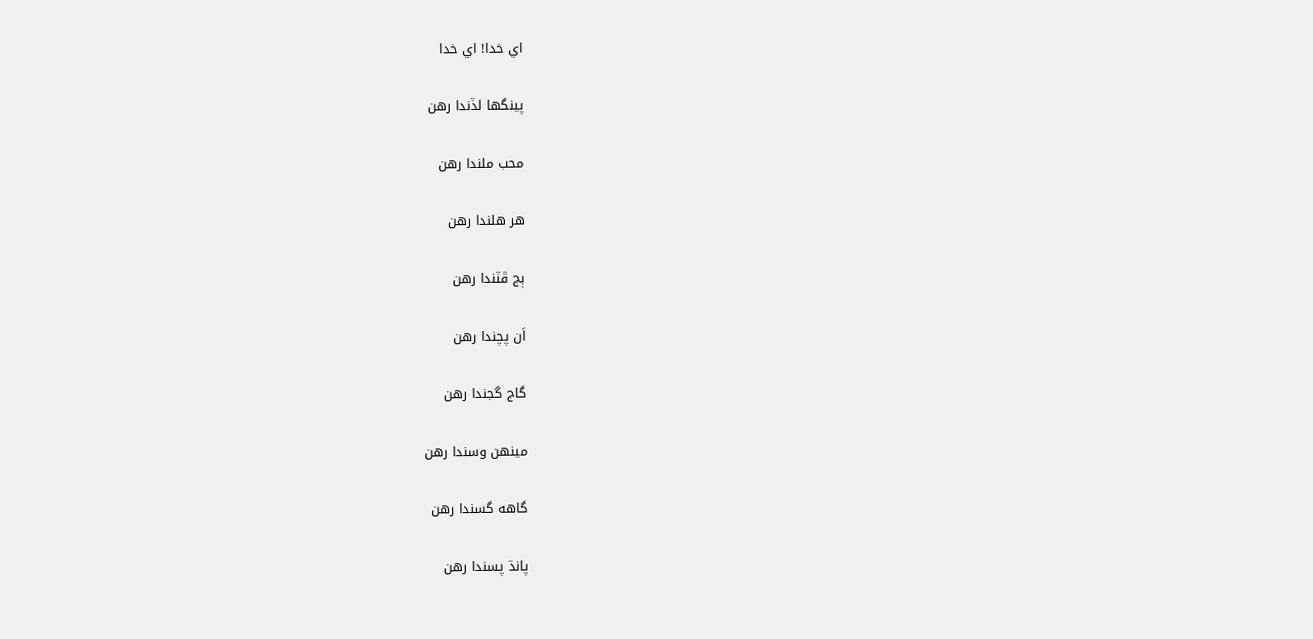اي خدا! اي خدا

پينگها لڏندا رهن

محب ملندا رهن

هر هلندا رهن

ٻج ڦٽندا رهن

اَن پچندا رهن

گاج گجندا رهن

مينهن وسندا رهن

گاهه گسندا رهن

پانڌ پسندا رهن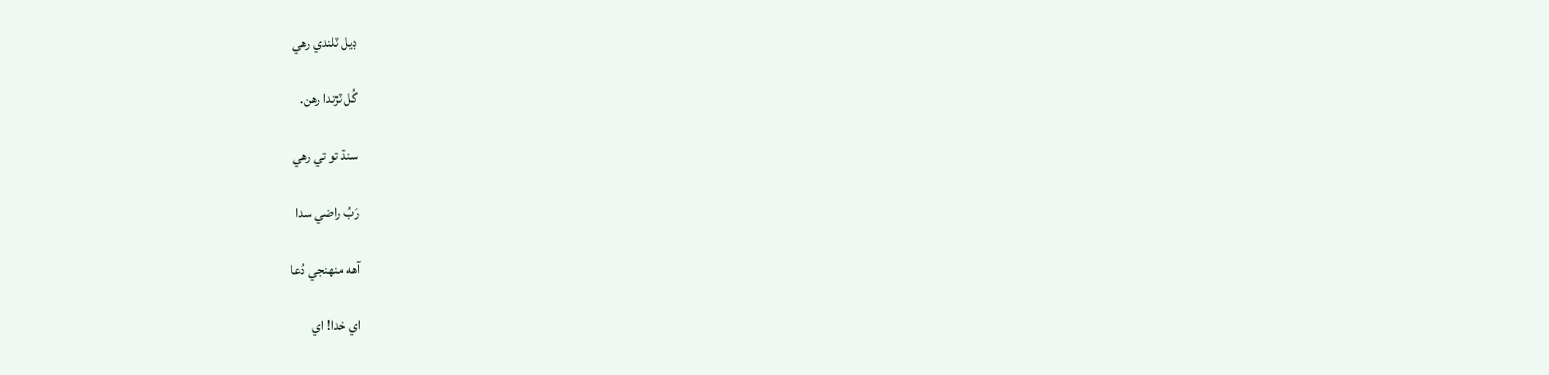ڊيل ٽلندي رهي

گُل ٽڙندا رهن.

سنڌ تو تي رهي

رَبُ راضي سدا

آهه منهنجي دُعا

اي خدا! اي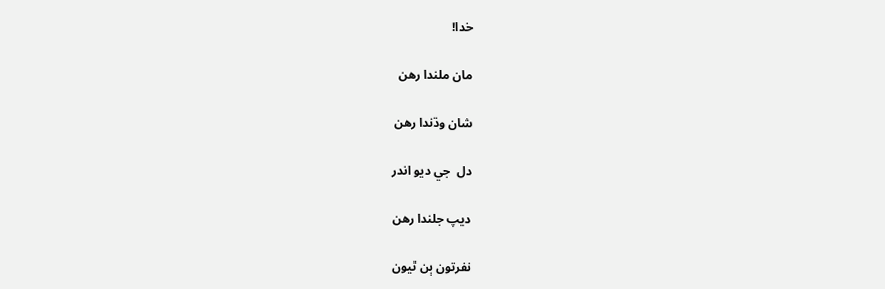خدا!

مان ملندا رهن

شان وڌندا رهن

دل  جي ديو اندر

ديپ جلندا رهن

نفرتون ٻن ٿيون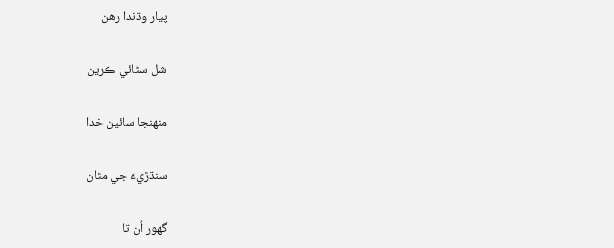پيار وڌندا رهن

شل سڻائي ڪرين

منهنجا سائين خدا

سنڌڙيءَ جي مٿان

گهور اُن تا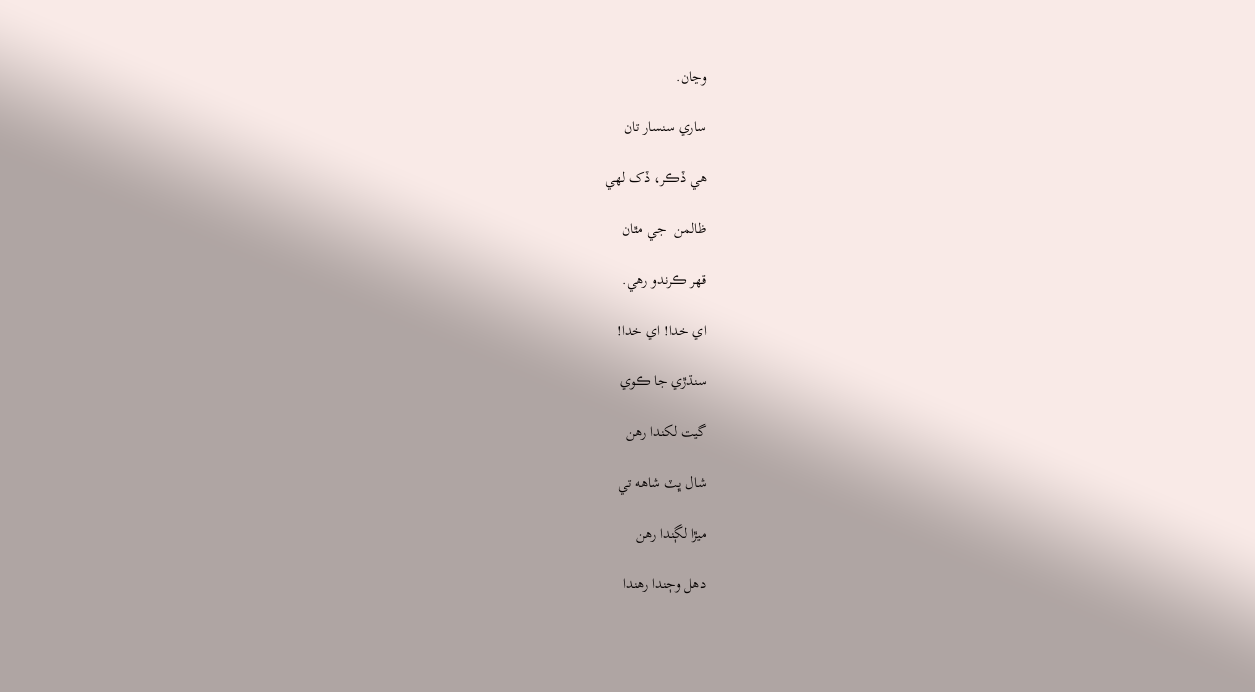وڃان.

ساري سنسار تان

هي ڏڪر، ڏک لهي

ظالمن  جي مٿان

قهر ڪرندو رهي.

اي خدا! اي خدا!

سنڌڙي جا ڪوي

گيت لکندا رهن

شال ڀٽ شاهه تي

ميڙا لڳندا رهن

دهل وڄندا رهندا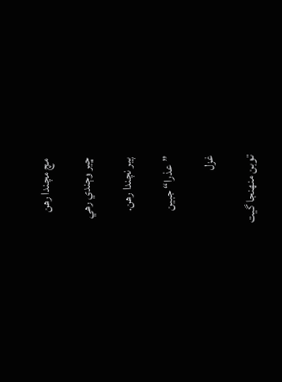مچ مچندا رهن

ڇير وڄندي رهي

پير نچندا رهن.

”عذرا“ جبين

غزل

توبن منهنجا گيت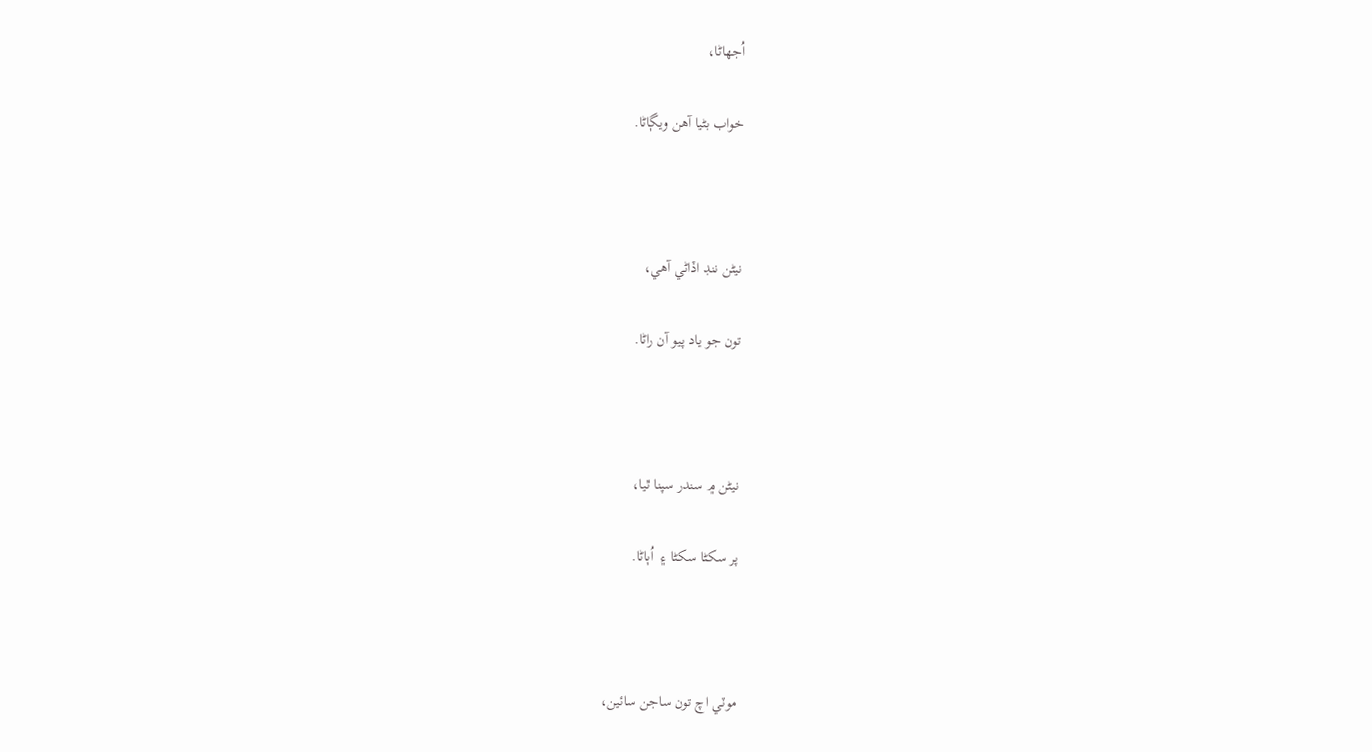اُجهاڻا،

خواب بڻيا آهن ويڳاڻا.



نيڻن ننڊ اڏاڻي آهي،

تون جو ياد پيو آن راڻا.



نيڻن ۾ سندر سپنا ٿيا،

پر سکڻا سکڻا ۽  اُٻاڻا.



موٽي اچ تون ساجن سائين،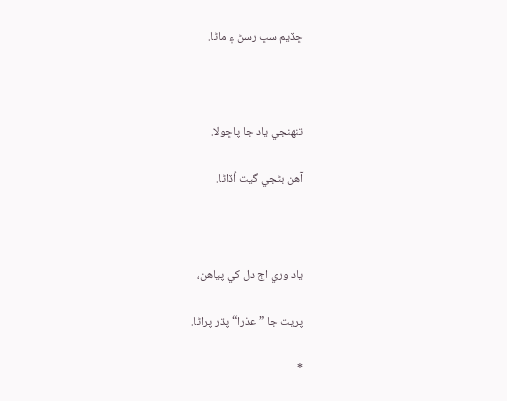ڇڏيم سڀ رسڻ ۽ ماڻا.



تنهنجي ياد جا پاڇولا.

آهن بڻجي گيت اُڏاڻا.



ياد وري اڄ دل کي پياهن،

پريت جا ”عذرا“ پڌر پراڻا.

*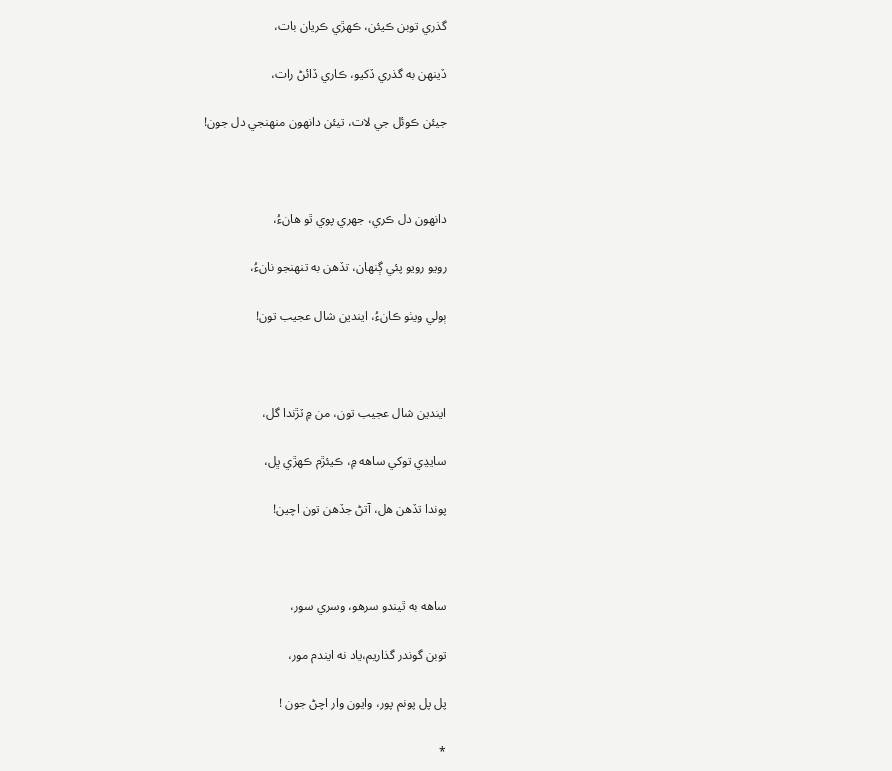گذري توبن ڪيئن، ڪهڙي ڪريان بات،

ڏينهن به گذري ڏکيو، ڪاري ڏائڻ رات،

جيئن ڪوئل جي لات، تيئن دانهون منهنجي دل جون!



دانهون دل ڪري، جهري پوي ٿو هانءُ،

رويو رويو پئي ڳنهان، تڏهن به تنهنجو نانءُ،

ٻولي ويٺو ڪانءُ، ايندين شال عجيب تون!



ايندين شال عجيب تون، من ۾ ٽڙندا گل،

سايڍي توکي ساهه ۾، ڪيئڙم ڪهڙي ڀل،

پوندا تڏهن هل، آتڻ جڏهن تون اچين!



ساهه به ٿيندو سرهو، وسري سور،

توبن گوندر گذاريم،ياد نه ايندم مور،

پل پل پونم پور، وايون وار اچڻ جون !

*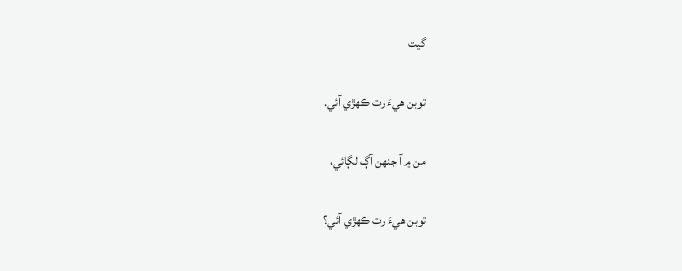گيت

توبن هيءَ رت ڪهڙي آئي.

من ۾ آ جنهن آڳ لڳائي،

توبن هيءَ رت ڪهڙي آئي؟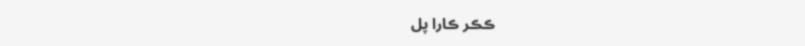ڪڪر ڪارا پل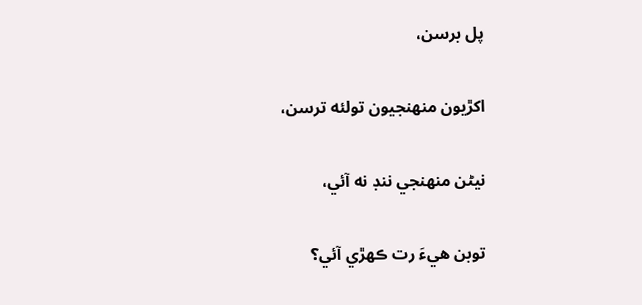پل برسن،

اکڙيون منهنجيون تولئه ترسن،

نيڻن منهنجي ننڊ نه آئي،

توبن هيءَ رت ڪهڙي آئي؟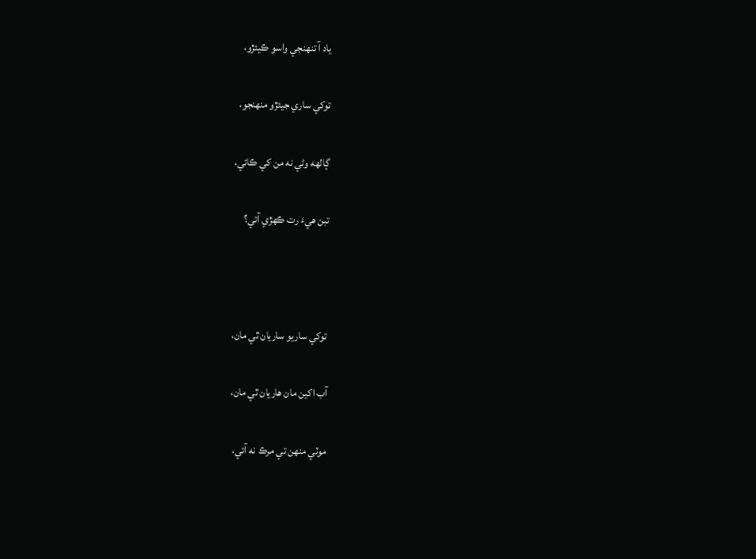ياد آ تنهنجي واسو ڪيئڙو،

توکي ساري جيئڙو منهنجو،

ڳالهه وڻي نه من کي ڪائي،

تبن هيءَ رت ڪهڙي آئي؟



توکي ساريو ساريان ٿي مان،

آب اکين مان هاريان ٿي مان،

موٽي منهن تي مرڪ نه آئي،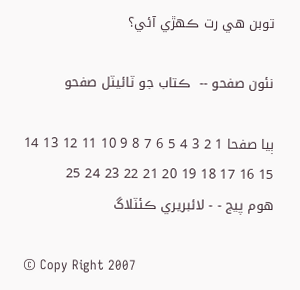توبن هي رت ڪهڙي آئي؟

نئون صفحو --  ڪتاب جو ٽائيٽل صفحو

ٻيا صفحا 1 2 3 4 5 6 7 8 9 10 11 12 13 14 15 16 17 18 19 20 21 22 23 24 25
هوم پيج - - لائبريري ڪئٽلاگ

© Copy Right 2007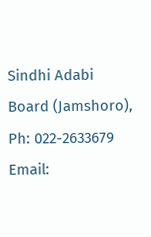Sindhi Adabi Board (Jamshoro),
Ph: 022-2633679 Email: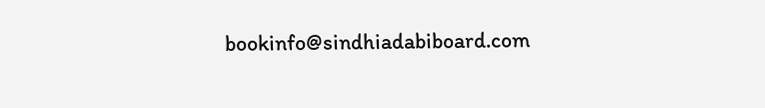bookinfo@sindhiadabiboard.com